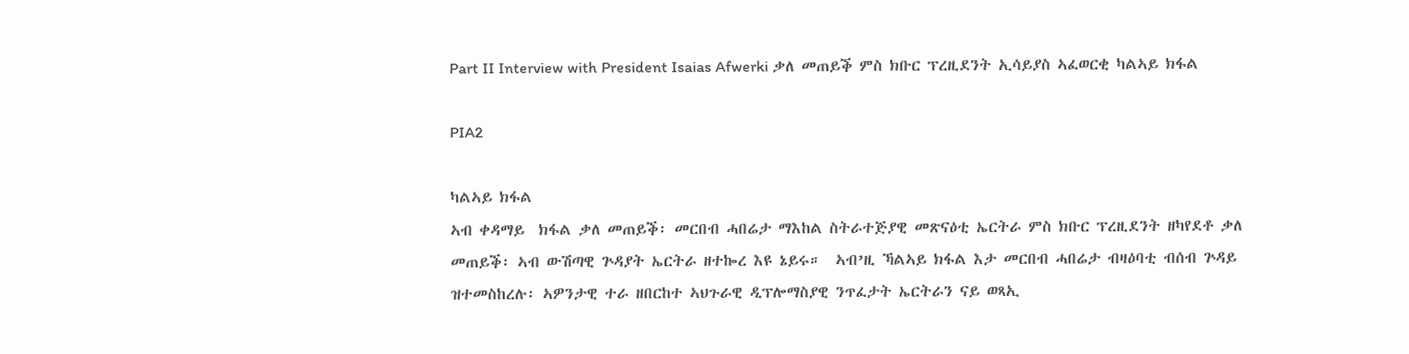Part II Interview with President Isaias Afwerki ቃለ መጠይቕ ምስ ክቡር ፕረዚደንት ኢሳይያስ ኣፈወርቂ ካልኣይ ክፋል

PIA2

ካልኣይ ክፋል
ኣብ ቀዳማይ  ክፋል ቃለ መጠይቕ፡ መርበብ ሓበሬታ ማእከል ስትራተጅያዊ መጽናዕቲ ኤርትራ ምስ ክቡር ፕረዚደንት ዘካየደቶ ቃለ መጠይቕ፡ ኣብ ውሽጣዊ ጕዳያት ኤርትራ ዘተኰረ እዩ ኔይሩ።  ኣብ’ዚ ኻልኣይ ክፋል እታ መርበብ ሓበሬታ ብዛዕባቲ ብሰብ ጕዳይ ዝተመስከረሉ፡ ኣዎንታዊ ተራ ዘበርከተ ኣህጉራዊ ዲፕሎማስያዊ ንጥፈታት ኤርትራን ናይ ወጻኢ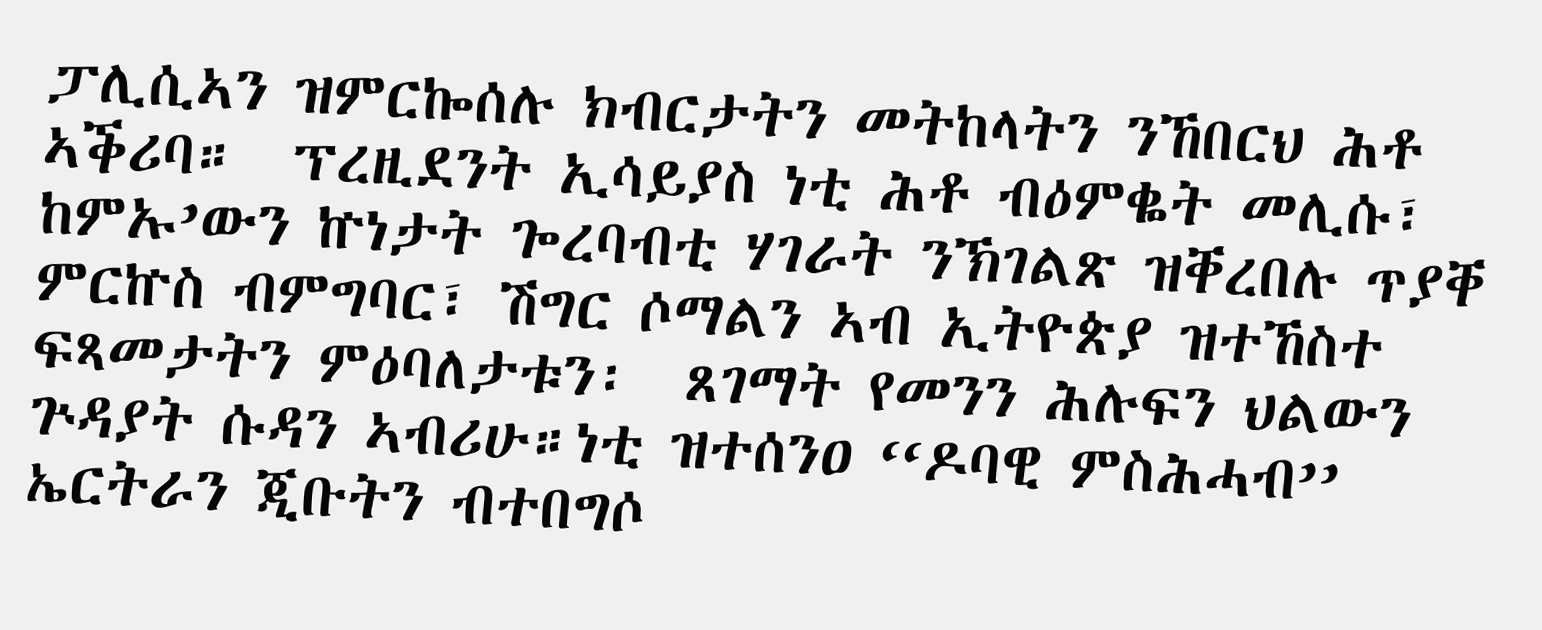ፓሊሲኣን ዝምርኰሰሉ ክብርታትን መትከላትን ንኸበርህ ሕቶ ኣቕሪባ።  ፕረዚደንት ኢሳይያስ ነቲ ሕቶ ብዕምቈት መሊሱ፣ ከምኡ’ውን ኵነታት ጐረባብቲ ሃገራት ንኽገልጽ ዝቐረበሉ ጥያቐ ምርኵስ ብምግባር፣ ሽግር ሶማልን ኣብ ኢትዮጵያ ዝተኸስተ ፍጻመታትን ምዕባለታቱን፡  ጸገማት የመንን ሕሉፍን ህልውን ጕዳያት ሱዳን ኣብሪሁ።ነቲ ዝተሰንዐ ‘‘ዶባዊ ምስሕሓብ’’ ኤርትራን ጂቡትን ብተበግሶ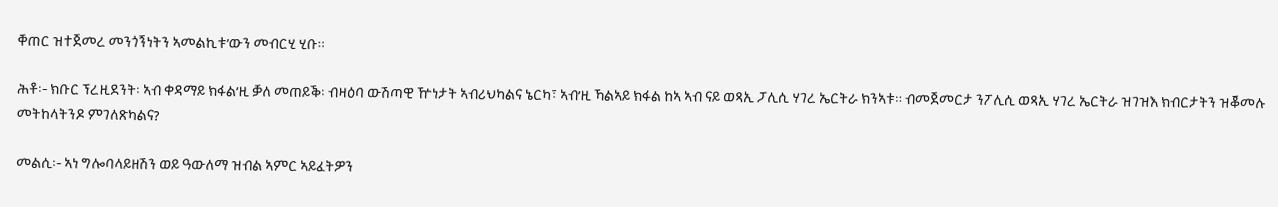ቐጠር ዝተጀመረ መንጎኝነትን ኣመልኪቱ’ውን መብርሂ ሂቡ።

ሕቶ፡- ክቡር ፕረዚደንት፡ ኣብ ቀዳማይ ክፋል’ዚ ቓለ መጠይቕ፡ ብዛዕባ ውሽጣዊ ዅነታት ኣብሪህካልና ኔርካ፣ ኣብ’ዚ ኻልኣይ ክፋል ከኣ ኣብ ናይ ወጻኢ ፓሊሲ ሃገረ ኤርትራ ክንኣቱ። ብመጀመርታ ንፖሊሲ ወጻኢ ሃገረ ኤርትራ ዝገዝእ ክብርታትን ዝቖመሉ መትከላትንዶ ምገለጽካልና?

መልሲ፡- ኣነ ግሎባላይዘሽን ወይ ዓውለማ ዝብል ኣምር ኣይፈትዎን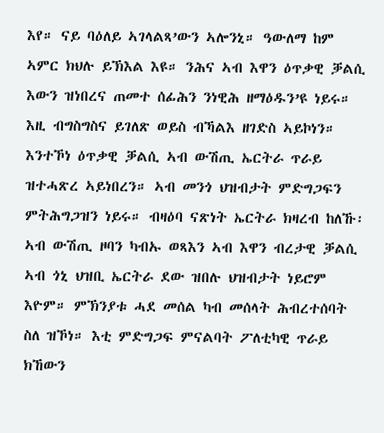እየ። ናይ ባዕለይ ኣገላልጻ’ውን ኣሎንኒ። ዓውለማ ከም ኣምር ክህሉ ይኽእል እዩ። ንሕና ኣብ እዋን ዕጥቃዊ ቓልሲ እውን ዝነበረና ጠመተ ሰፊሕን ንነዊሕ ዘማዕዱን’ዩ ነይሩ። እዚ ብግስግስና ይገለጽ ወይስ ብኻልእ ዘገድስ ኣይኮነን። እንተኾነ ዕጥቃዊ ቓልሲ ኣብ ውሽጢ ኤርትራ ጥራይ ዝተሓጽረ ኣይነበረን። ኣብ መንጎ ህዝብታት ምድግጋፍን ምትሕግጋዝን ነይሩ። ብዛዕባ ናጽነት ኤርትራ ክዛረብ ከለኹ፡ ኣብ ውሽጢ ዞባን ካብኡ ወጻእን ኣብ እዋን ብረታዊ ቓልሲ ኣብ ጎኒ ህዝቢ ኤርትራ ደው ዝበሉ ህዝብታት ነይሮም እዮም። ምኽንያቱ ሓደ መሰል ካብ መሰላት ሕብረተሰባት ስለ ዝኾነ። እቲ ምድግጋፍ ምናልባት ፖለቲካዊ ጥራይ ክኸውን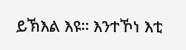ይኽእል እዩ። እንተኾነ እቲ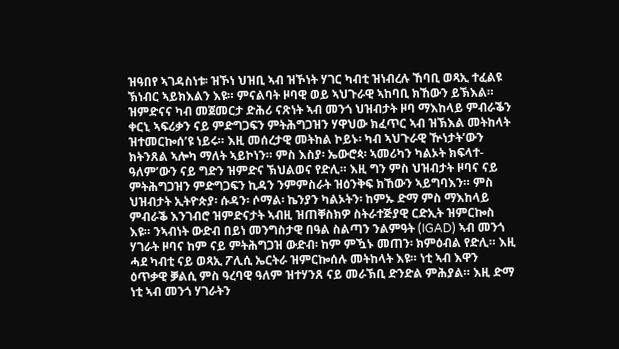ዝዓበየ ኣገዳስነቱ፡ ዝኾነ ህዝቢ ኣብ ዝኾነት ሃገር ካብቲ ዝነብረሉ ኸባቢ ወጻኢ ተፈልዩ ኽነብር ኣይክእልን እዩ። ምናልባት ዞባዊ ወይ ኣህጉራዊ ኣከባቢ ክኸውን ይኽእል። ዝምድናና ካብ መጀመርታ ድሕሪ ናጽነት ኣብ መንጎ ህዝብታት ዞባ ማእከላይ ምብራቕን ቀርኒ ኣፍሪቃን ናይ ምድግጋፍን ምትሕግጋዝን ሃዋህው ክፈጥር ኣብ ዝኽእል መትከላት ዝተመርኰሰ’ዩ ነይሩ። እዚ መሰረታዊ መትከል ኮይኑ፡ ካብ ኣህጉራዊ ዅነታት’ውን ክትንጸል ኣሎካ ማለት ኣይኮነን። ምስ እስያ፡ ኤውሮጳ፡ ኣመሪካን ካልኦት ክፍላተ-ዓለም’ውን ናይ ግድን ዝምድና ኽህልወና የድሊ። እዚ ግን ምስ ህዝብታት ዞባና ናይ ምትሕግጋዝን ምድግጋፍን ኪዳን ንምምስራት ዝዕንቅፍ ክኸውን ኣይግባእን። ምስ ህዝብታት ኢትዮጵያ፡ ሱዳን፡ ሶማል፡ ኬንያን ካልኦትን፡ ከምኡ ድማ ምስ ማእከላይ ምብራቕ እንገብሮ ዝምድናታት ኣብዚ ዝጠቐስክዎ ስትራተጅያዊ ርድኢት ዝምርኰስ እዩ። ንኣብነት ውድብ በይነ መንግስታዊ በዓል ስልጣን ንልምዓት (IGAD) ኣብ መንጎ ሃገራት ዞባና ከም ናይ ምትሕግጋዝ ውድብ፡ ከም ምዃኑ መጠን፡ ክምዕብል የድሊ። እዚ ሓደ ካብቲ ናይ ወጻኢ ፖሊሲ ኤርትራ ዝምርኰሰሉ መትከላት እዩ። ነቲ ኣብ እዋን ዕጥቃዊ ቓልሲ ምስ ዓረባዊ ዓለም ዝተሃንጸ ናይ መራኽቢ ድንድል ምሕያል። እዚ ድማ ነቲ ኣብ መንጎ ሃገራትን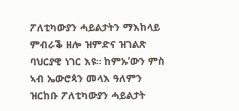ፖለቲካውያን ሓይልታትን ማእከላይ ምብራቕ ዘሎ ዝምድና ዝገልጽ ባህርያዊ ነገር እዩ። ከምኡ’ውን ምስ ኣብ ኤውሮጳን መላእ ዓለምን ዝርከቡ ፖለቲካውያን ሓይልታት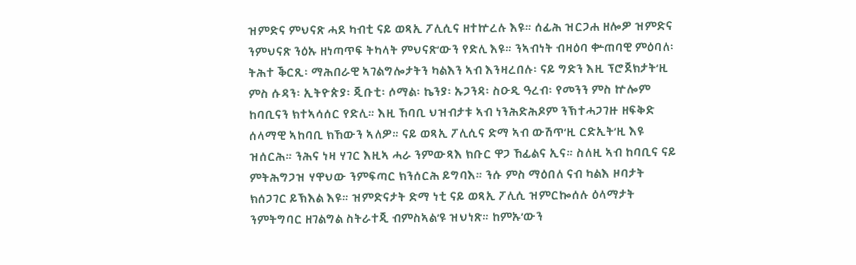ዝምድና ምህናጽ ሓደ ካብቲ ናይ ወጻኢ ፖሊሲና ዘተኵረሉ እዩ። ሰፊሕ ዝርጋሐ ዘሎዎ ዝምድና ንምህናጽ ንዕኡ ዘነጣጥፍ ትካላት ምህናጽ’ውን የድሊ እዩ። ንኣብነት ብዛዕባ ቍጠባዊ ምዕባለ፡ ትሕተ ቕርጺ፡ ማሕበራዊ ኣገልግሎታትን ካልእን ኣብ እንዛረበሉ፡ ናይ ግድን እዚ ፕሮጀክታት’ዚ ምስ ሱዳን፡ ኢትዮጵያ፡ ጂቡቲ፡ ሶማል፡ ኬንያ፡ ኡጋንዳ፡ ስዑዲ ዓረብ፡ የመንን ምስ ኵሎም ከባቢናን ክተኣሳሰር የድሊ። እዚ ኸባቢ ህዝብታቱ ኣብ ነንሕድሕዶም ንኽተሓጋገዙ ዘፍቅድ ሰላማዊ ኣከባቢ ክኸውን ኣለዎ። ናይ ወጻኢ ፖሊሲና ድማ ኣብ ውሽጥ’ዚ ርድኢት’ዚ እዩ ዝሰርሕ። ንሕና ነዛ ሃገር እዚኣ ሓራ ንምውጻእ ክቡር ዋጋ ኸፊልና ኢና። ስለዚ ኣብ ከባቢና ናይ ምትሕግጋዝ ሃዋህው ንምፍጣር ክንሰርሕ ይግባእ። ንሱ ምስ ማዕበለ ናብ ካልእ ዞባታት ክሰጋገር ይኽእል እዩ። ዝምድናታት ድማ ነቲ ናይ ወጻኢ ፖሊሲ ዝምርኰሰሉ ዕላማታት ንምትግባር ዘገልግል ስትራተጂ ብምስኣል’ዩ ዝህነጽ። ከምኡ’ውን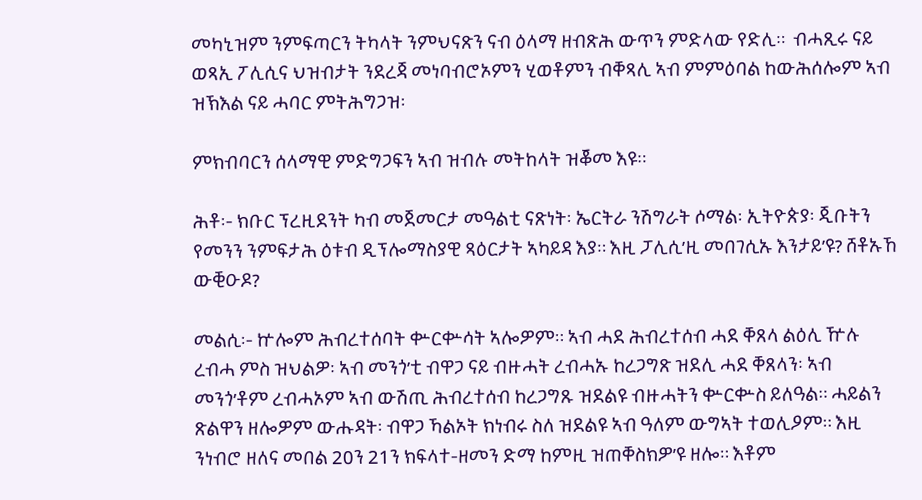መካኒዝም ንምፍጣርን ትካላት ንምህናጽን ናብ ዕላማ ዘብጽሕ ውጥን ምድላው የድሊ።  ብሓጺሩ ናይ ወጻኢ ፖሊሲና ህዝብታት ንደረጃ መነባብሮኦምን ሂወቶምን ብቐጻሊ ኣብ ምምዕባል ከውሕሰሎም ኣብ ዝኽእል ናይ ሓባር ምትሕግጋዝ፡

ምክብባርን ሰላማዊ ምድግጋፍን ኣብ ዝብሉ መትከላት ዝቖመ እዩ።

ሕቶ፡- ክቡር ፕረዚደንት ካብ መጀመርታ መዓልቲ ናጽነት፡ ኤርትራ ንሽግራት ሶማል፡ ኢትዮጵያ፡ ጂቡትን የመንን ንምፍታሕ ዕቱብ ዲፕሎማስያዊ ጻዕርታት ኣካይዳ እያ። እዚ ፓሊሲ’ዚ መበገሲኡ እንታይ’ዩ? ሸቶኡኸ ውቒዑዶ?

መልሲ፡- ኵሎም ሕብረተሰባት ቍርቍሳት ኣሎዎም። ኣብ ሓደ ሕብረተሰብ ሓደ ቐጸላ ልዕሊ ዅሉ ረብሓ ምስ ዝህልዎ፡ ኣብ መንጎ’ቲ ብዋጋ ናይ ብዙሓት ረብሓኡ ከረጋግጽ ዝደሊ ሓደ ቐጸላን፡ ኣብ መንጎ’ቶም ረብሓኦም ኣብ ውሽጢ ሕብረተሰብ ከረጋግጹ ዝደልዩ ብዙሓትን ቍርቍስ ይለዓል። ሓይልን ጽልዋን ዘሎዎም ውሑዳት፡ ብዋጋ ኻልኦት ክነብሩ ስለ ዝደልዩ ኣብ ዓለም ውግኣት ተወሊዖም። እዚ ንነብሮ ዘለና መበል 20ን 21ን ክፍላተ-ዘመን ድማ ከምዚ ዝጠቐስክዎ’ዩ ዘሎ። እቶም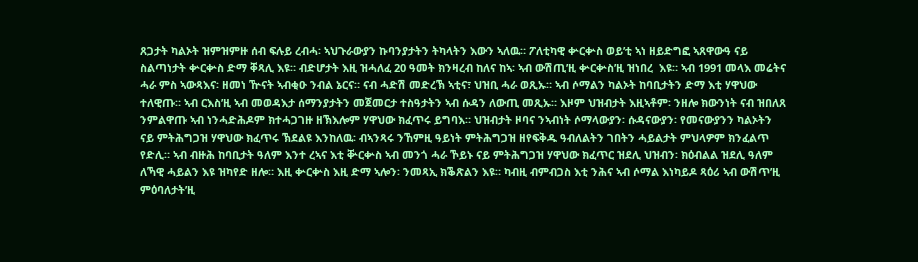ጸጋታት ካልኦት ዝምዝምዙ ሰብ ፍሉይ ረብሓ፡ ኣህጉራውያን ኩባንያታትን ትካላትን እውን ኣለዉ። ፖለቲካዊ ቍርቍስ ወይ’ቲ ኣነ ዘይድግፎ ኣጸዋውዓ ናይ ስልጣነታት ቍርቍስ ድማ ቐጻሊ እዩ። ብድሆታት እዚ ዝሓለፈ 20 ዓመት ክንዛረብ ከለና ከኣ፡ ኣብ ውሽጢ’ዚ ቍርቍስ’ዚ ዝነበረ  እዩ። ኣብ 1991 መላእ መሬትና ሓራ ምስ ኣውጻእና፡ ዘመነ ዅናት ኣብቂዑ ንብል ኔርና። ናብ ሓድሽ መድረኽ ኣቲና፣ ህዝቢ ሓራ ወጺኡ። ኣብ ሶማልን ካልኦት ከባቢታትን ድማ እቲ ሃዋህው ተለዊጡ። ኣብ ርእስ’ዚ ኣብ መወዳእታ ሰማንያታትን መጀመርታ ተስዓታትን ኣብ ሱዳን ለውጢ መጺኡ። እዞም ህዝብታት እዚኣቶም፡ ንዘሎ ክውንነት ናብ ዝበለጸ ንምልዋጡ ኣብ ነንሓድሕዶም ክተሓጋገዙ ዘኽእሎም ሃዋህው ክፈጥሩ ይግባእ። ህዝብታት ዞባና ንኣብነት ሶማላውያን፡ ሱዳናውያን፡ የመናውያንን ካልኦትን ናይ ምትሕግጋዝ ሃዋህው ክፈጥሩ ኽደልዩ እንከለዉ፡ ብኣንጻሩ ንኸምዚ ዓይነት ምትሕግጋዝ ዘየፍቅዱ ዓብለልትን ገበትን ሓይልታት ምህላዎም ክንፈልጥ የድሊ። ኣብ ብዙሕ ከባቢታት ዓለም እንተ ረኣና እቲ ቝርቍስ ኣብ መንጎ ሓራ ኾይኑ ናይ ምትሕግጋዝ ሃዋህው ክፈጥር ዝደሊ ህዝብን፡ ክዕብልል ዝደሊ ዓለም ለኻዊ ሓይልን እዩ ዝካየድ ዘሎ። እዚ ቍርቍስ እዚ ድማ ኣሎን፡ ንመጻኢ ክቕጽልን እዩ። ካብዚ ብምብጋስ እቲ ንሕና ኣብ ሶማል እነካይዶ ጻዕሪ ኣብ ውሽጥ’ዚ ምዕባለታት’ዚ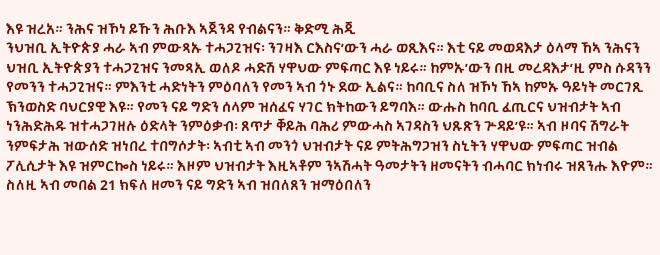እዩ ዝረአ። ንሕና ዝኾነ ይኹን ሕቡእ ኣጀንዳ የብልናን። ቅድሚ ሕጂ
ንህዝቢ ኢትዮጵያ ሓራ ኣብ ምውጻኡ ተሓጋጊዝና፡ ንገዛእ ርእስና’ውን ሓራ ወጺእና። እቲ ናይ መወዳእታ ዕላማ ኸኣ ንሕናን ህዝቢ ኢትዮጵያን ተሓጋጊዝና ንመጻኢ ወለዶ ሓድሽ ሃዋህው ምፍጣር እዩ ነይሩ። ከምኡ’ውን በዚ መረዳእታ’ዚ ምስ ሱዳንን የመንን ተሓጋጊዝና። ምእንቲ ሓድነትን ምዕባለን የመን ኣብ ጎኑ ደው ኢልና። ከባቢና ስለ ዝኾነ ኸኣ ከምኡ ዓይነት መርገጺ ኽንወስድ ባህርያዊ እዩ። የመን ናይ ግድን ሰላም ዝሰፈና ሃገር ክትከውን ይግባእ። ውሑስ ከባቢ ፈጢርና ህዝብታት ኣብ ነንሕድሕዱ ዝተሓጋገዘሉ ዕድላት ንምዕቃብ፡ ጸጥታ ቐይሕ ባሕሪ ምውሓስ ኣገዳስን ህጹጽን ጕዳይ’ዩ። ኣብ ዞባና ሽግራት ንምፍታሕ ዝውሰድ ዝነበረ ተበግሶታት፡ ኣብቲ ኣብ መንጎ ህዝብታት ናይ ምትሕግጋዝን ስኒትን ሃዋህው ምፍጣር ዝብል ፖሊሲታት እዩ ዝምርኰስ ነይሩ። እዞም ህዝብታት እዚኣቶም ንኣሽሓት ዓመታትን ዘመናትን ብሓባር ክነብሩ ዝጸንሑ እዮም። ስለዚ ኣብ መበል 21 ክፍለ ዘመን ናይ ግድን ኣብ ዝበለጸን ዝማዕበለን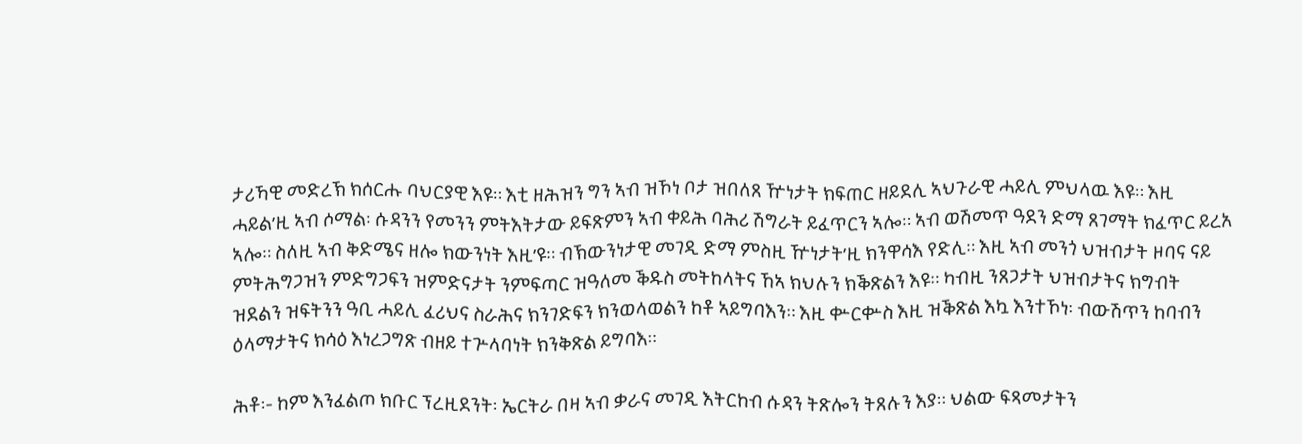ታሪኻዊ መድረኽ ክሰርሑ ባህርያዊ እዩ። እቲ ዘሕዝን ግን ኣብ ዝኾነ ቦታ ዝበለጸ ዅነታት ክፍጠር ዘይደሊ ኣህጉራዊ ሓይሊ ምህላዉ እዩ። እዚ ሓይል’ዚ ኣብ ሶማል፡ ሱዳንን የመንን ምትእትታው ይፍጽምን ኣብ ቀይሕ ባሕሪ ሽግራት ይፈጥርን ኣሎ። ኣብ ወሽመጥ ዓደን ድማ ጸገማት ክፈጥር ይረአ ኣሎ። ስለዚ ኣብ ቅድሜና ዘሎ ክውንነት እዚ’ዩ። ብኽውንነታዊ መገዲ ድማ ምስዚ ዅነታት’ዚ ክንዋሳእ የድሊ። እዚ ኣብ መንጎ ህዝብታት ዞባና ናይ ምትሕግጋዝን ምድግጋፍን ዝምድናታት ንምፍጣር ዝዓለመ ቕዱስ መትከላትና ኸኣ ክህሉን ክቕጽልን እዩ። ካብዚ ንጸጋታት ህዝብታትና ክግብት ዝደልን ዝፍትንን ዓቢ ሓይሊ ፈሪህና ስራሕና ክንገድፍን ክንወላወልን ከቶ ኣይግባእን። እዚ ቍርቍስ እዚ ዝቕጽል እኳ እንተኾነ፡ ብውሽጥን ከባብን ዕላማታትና ክሳዕ እነረጋግጽ ብዘይ ተጕላባነት ክንቅጽል ይግባእ።

ሕቶ፡- ከም እንፈልጦ ክቡር ፕረዚደንት፡ ኤርትራ በዛ ኣብ ቃራና መገዲ እትርከብ ሱዳን ትጽሎን ትጸሉን እያ። ህልው ፍጻመታትን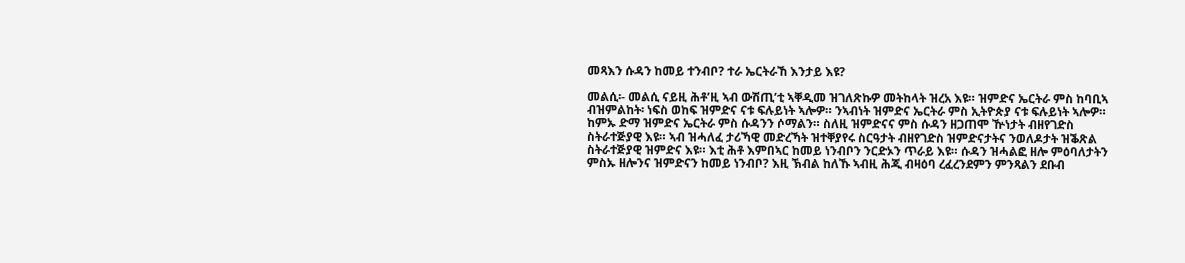መጻእን ሱዳን ከመይ ተንብቦ? ተራ ኤርትራኸ እንታይ እዩ?

መልሲ፡- መልሲ ናይዚ ሕቶ’ዚ ኣብ ውሽጢ’ቲ ኣቐዲመ ዝገለጽኩዎ መትከላት ዝረአ እዩ። ዝምድና ኤርትራ ምስ ከባቢኣ ብዝምልከት፡ ነፍስ ወከፍ ዝምድና ናቱ ፍሉይነት ኣሎዎ። ንኣብነት ዝምድና ኤርትራ ምስ ኢትዮጵያ ናቱ ፍሉይነት ኣሎዎ። ከምኡ ድማ ዝምድና ኤርትራ ምስ ሱዳንን ሶማልን። ስለዚ ዝምድናና ምስ ሱዳን ዘጋጠሞ ዅነታት ብዘየገድስ ስትራተጅያዊ እዩ። ኣብ ዝሓለፈ ታሪኻዊ መድረኻት ዝተቐያየሩ ስርዓታት ብዘየገድስ ዝምድናታትና ንወለዶታት ዝቕጽል ስትራተጅያዊ ዝምድና እዩ። እቲ ሕቶ እምበኣር ከመይ ነንብቦን ንርድኦን ጥራይ እዩ። ሱዳን ዝሓልፎ ዘሎ ምዕባለታትን ምስኡ ዘሎንና ዝምድናን ከመይ ነንብቦ? እዚ ኽብል ከለኹ ኣብዚ ሕጂ ብዛዕባ ረፈረንደምን ምንጻልን ደቡብ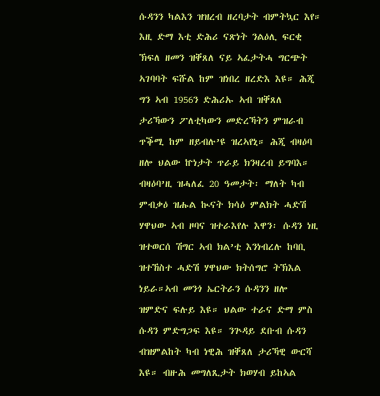ሱዳንን ካልእን ዝዝረብ ዘረባታት ብምትኳር እየ። እዚ ድማ እቲ ድሕሪ ናጽነት ንልዕሊ ፍርቂ ኽፍለ ዘመን ዝቐጸለ ናይ ኣፈታትሓ ግርጭት ኣገባባት ፍሹል ከም ዝነበረ ዘረድእ እዩ። ሕጂ ግን ኣብ 1956ን ድሕሪኡ ኣብ ዝቐጸለ ታሪኻውን ፖለቲካውን መድረኻትን ምዝራብ ጥቕሚ ከም ዘይብሉ’ዩ ዝረኣየኒ። ሕጂ ብዛዕባ ዘሎ ህልው ኵነታት ጥራይ ክንዛረብ ይግባእ። ብዛዕባ’ዚ ዝሓለፈ 20 ዓመታት፡ ማለት ካብ ምብቃዕ ዝሑል ኲናት ክሳዕ ምልክት ሓድሽ ሃዋህው ኣብ ዞባና ዝተራእየሉ እዋን፡ ሱዳን ነዚ ዝተወርሰ ሽግር ኣብ ክል’ቲ እንነብረሉ ከባቢ ዝተኸስተ ሓድሽ ሃዋህው ክትሰግሮ ትኽእል ነይራ።ኣብ መንጎ ኤርትራን ሱዳንን ዘሎ ዝምድና ፍሉይ እዩ። ህልው ተራና ድማ ምስ ሱዳን ምድግጋፍ እዩ። ንጕዳይ ደቡብ ሱዳን ብዝምልከት ካብ ነዊሕ ዝቐጸለ ታሪኻዊ ውርሻ እዩ። ብዙሕ መግለጺታት ክወሃብ ይከኣል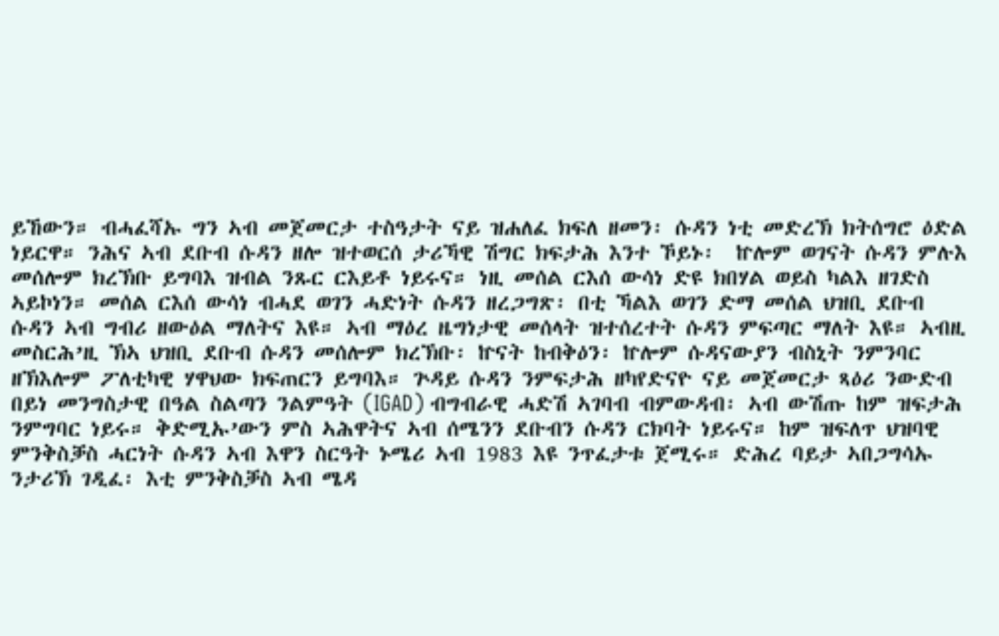ይኸውን። ብሓፈሻኡ ግን ኣብ መጀመርታ ተስዓታት ናይ ዝሐለፈ ክፍለ ዘመን፡ ሱዳን ነቲ መድረኽ ክትሰግሮ ዕድል ነይርዋ። ንሕና ኣብ ደቡብ ሱዳን ዘሎ ዝተወርሰ ታሪኻዊ ሽግር ክፍታሕ እንተ ኾይኑ፡  ኵሎም ወገናት ሱዳን ምሉእ መሰሎም ክረኽቡ ይግባእ ዝብል ንጹር ርእይቶ ነይሩና። ነዚ መሰል ርእሰ ውሳነ ድዩ ክበሃል ወይስ ካልእ ዘገድስ ኣይኮነን። መሰል ርእሰ ውሳነ ብሓደ ወገን ሓድነት ሱዳን ዘረጋግጽ፡ በቲ ኻልእ ወገን ድማ መሰል ህዝቢ ደቡብ ሱዳን ኣብ ግብሪ ዘውዕል ማለትና እዩ። ኣብ ማዕረ ዜግነታዊ መሰላት ዝተሰረተት ሱዳን ምፍጣር ማለት እዩ። ኣብዚ መስርሕ’ዚ ኽኣ ህዝቢ ደቡብ ሱዳን መሰሎም ክረኽቡ፡ ኵናት ከብቅዕን፡ ኵሎም ሱዳናውያን ብስኒት ንምንባር ዘኽእሎም ፖለቲካዊ ሃዋህው ክፍጠርን ይግባእ። ጕዳይ ሱዳን ንምፍታሕ ዘካየድናዮ ናይ መጀመርታ ጻዕሪ ንውድብ በይነ መንግስታዊ በዓል ስልጣን ንልምዓት (IGAD) ብግብራዊ ሓድሽ ኣገባብ ብምውዳብ፡ ኣብ ውሽጡ ከም ዝፍታሕ ንምግባር ነይሩ። ቅድሚኡ’ውን ምስ ኣሕዋትና ኣብ ሰሜንን ደቡብን ሱዳን ርክባት ነይሩና። ከም ዝፍለጥ ህዝባዊ ምንቅስቓስ ሓርነት ሱዳን ኣብ እዋን ስርዓት ኑሜሪ ኣብ 1983 እዩ ንጥፈታቱ ጀሚሩ። ድሕረ ባይታ ኣበጋግሳኡ ንታሪኽ ገዲፈ፡ እቲ ምንቅስቓስ ኣብ ሜዳ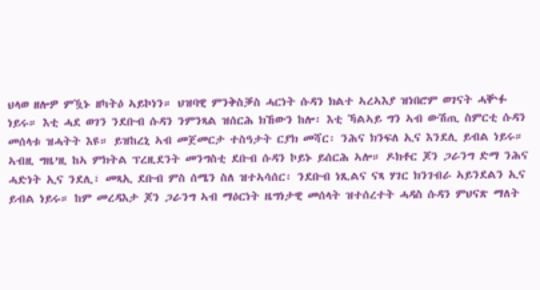ህላወ ዘሎዎ ምዃኑ ዘካትዕ ኣይኮነን። ህዝባዊ ምንቅስቓስ ሓርነት ሱዳን ክልተ ኣረኣእያ ዝነበሮም ወገናት ሓቝፉ ነይሩ። እቲ ሓደ ወገን ንደቡብ ሱዳን ንምንጻል ዝሰርሕ ክኸውን ከሎ፡ እቲ ኻልኣይ ግን ኣብ ውሽጢ ስምርቲ ሱዳን መሰላቱ ዝሓትት እዩ። ይዝከረኒ ኣብ መጀመርታ ተስዓታት ርያክ መሻር፡ ንሕና ክንፍለ ኢና እንደሊ ይብል ነይሩ። ኣብዚ ግዜ’ዚ ከኣ ምክትል ፕረዚደንት መንግስቲ ደቡብ ሱዳን ኮይኑ ይሰርሕ ኣሎ። ዶክቶር ጆን ጋራንግ ድማ ንሕና ሓድነት ኢና ንደሊ፣ መጻኢ ደቡብ ምስ ሰሜን ስለ ዝተኣሳሰር፡ ንደቡብ ነጺልና ናጻ ሃገር ክንገብራ ኣይንደልን ኢና ይብል ነይሩ። ከም መረዳእታ ጆን ጋራንግ ኣብ ማዕርነት ዜግነታዊ መሰላት ዝተሰረተት ሓዳስ ሱዳን ምህናጽ ማለት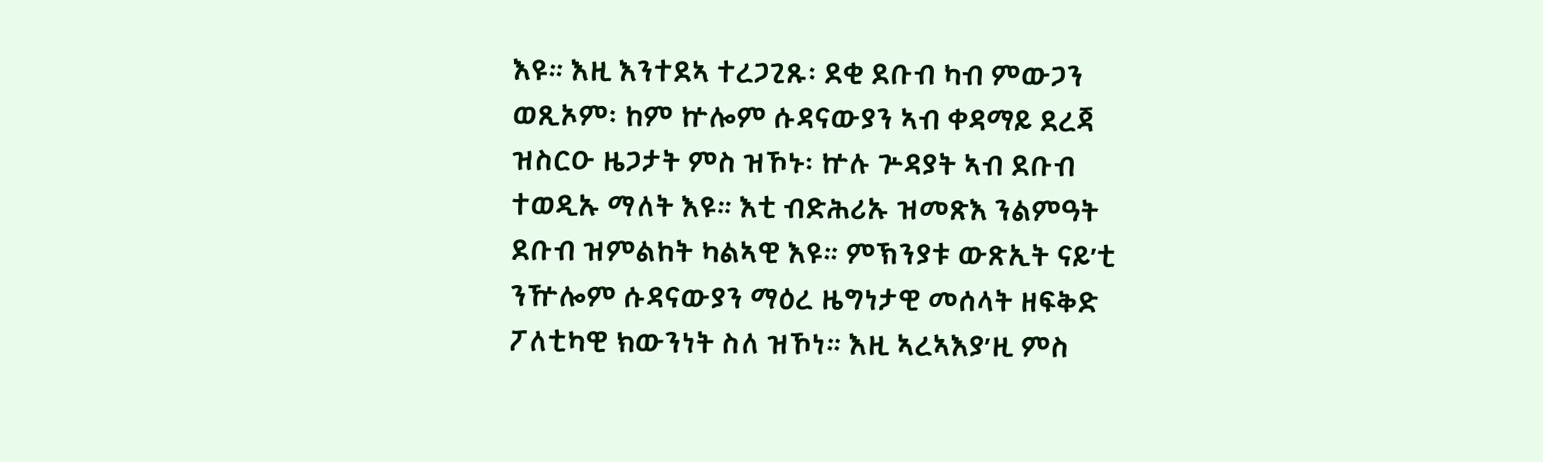እዩ። እዚ እንተደኣ ተረጋጊጹ፡ ደቂ ደቡብ ካብ ምውጋን ወጺኦም፡ ከም ኵሎም ሱዳናውያን ኣብ ቀዳማይ ደረጃ ዝስርዑ ዜጋታት ምስ ዝኾኑ፡ ኵሉ ጕዳያት ኣብ ደቡብ ተወዲኡ ማለት እዩ። እቲ ብድሕሪኡ ዝመጽእ ንልምዓት ደቡብ ዝምልከት ካልኣዊ እዩ። ምኽንያቱ ውጽኢት ናይ’ቲ ንዅሎም ሱዳናውያን ማዕረ ዜግነታዊ መሰላት ዘፍቅድ ፖለቲካዊ ክውንነት ስለ ዝኾነ። እዚ ኣረኣእያ’ዚ ምስ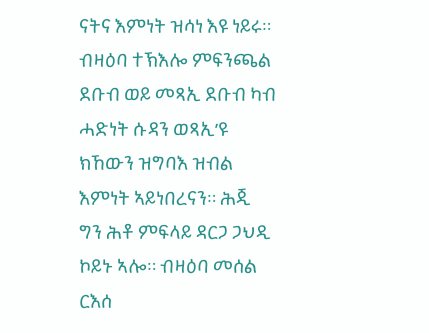ናትና እምነት ዝሳነ እዩ ነይሩ። ብዛዕባ ተኽእሎ ምፍንጫል ደቡብ ወይ መጻኢ ደቡብ ካብ ሓድነት ሱዳን ወጻኢ’ዩ ክኸውን ዝግባእ ዝብል እምነት ኣይነበረናን። ሕጂ ግን ሕቶ ምፍላይ ዳርጋ ጋህዲ ኮይኑ ኣሎ። ብዛዕባ መሰል ርእሰ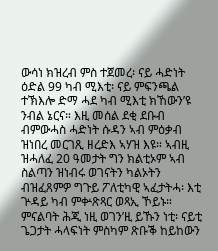ውሳነ ክዝረብ ምስ ተጀመረ፡ ናይ ሓድነት ዕድል 99 ካብ ሚእቲ፡ ናይ ምፍንጫል ተኽእሎ ድማ ሓደ ካብ ሚእቲ ክኸውን’ዩ ንብል ኔርና። እዚ መሰል ደቂ ደቡብ ብምውሓስ ሓድነት ሱዳን ኣብ ምዕቃብ ዝነበረ መርገጺ ዘረድእ ኣሃዝ እዩ። ኣብዚ ዝሓለፈ 20 ዓመታት ግን ክልቲኦም ኣብ ስልጣን ዝነብሩ ወገናትን ካልኦትን ብዝፈጸምዎ ግጉይ ፖለቲካዊ ኣፈታትሓ፡ እቲ ጕዳይ ካብ ምቍጽጻር ወጻኢ ኾይኑ። ምናልባት ሕጂ ነዚ ወገን’ዚ ይኹን ነቲ፡ ናይቲ ጌጋታት ሓላፍነት ምስካም ጽቡቕ ከይከውን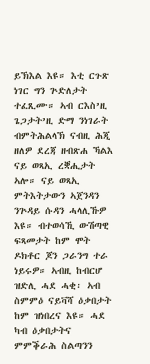ይኽእል እዩ። እቲ ርጉጽ ነገር ግን ጕድለታት ተፈጺሙ። ኣብ ርእስ’ዚ ጌጋታት’ዚ ድማ ንነገራት ብምትሕልላኽ ናብዚ ሕጂ ዘለዎ ደረጃ ዘብጽሐ ኻልእ ናይ ወጻኢ ረቛሒታት ኣሎ። ናይ ወጻኢ ምትእትታውን ኣጀንዳን ንጕዳይ ሱዳን ሓላሊኹዎ እዩ። ብተወሳኺ ውሽጣዊ ፍጻመታት ከም ሞት ዶክቶር ጆን ጋራንግ ተራ ነይሩዎ። ኣብዚ ከብርሆ ዝድሊ ሓደ ሓቂ፡ ኣብ ስምምዕ ናይቫሻ ዕቃበታት ከም ዝነበረና እዩ። ሓደ ካብ ዕቃበታትና ምምቕራሕ ስልጣንን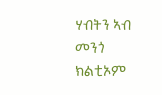ሃብትን ኣብ መንጎ ክልቲኦም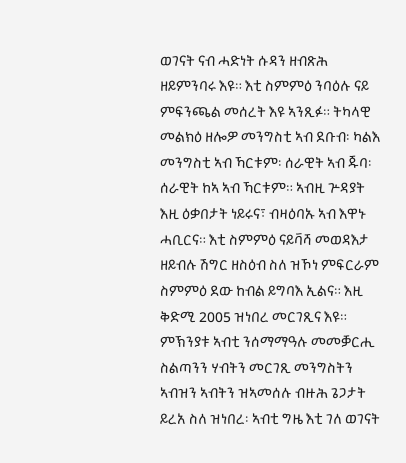ወገናት ናብ ሓድነት ሱዳን ዘብጽሕ ዘይምንባሩ እዩ። እቲ ስምምዕ ንባዕሉ ናይ ምፍንጫል መሰረት እዩ ኣንጺፉ። ትካላዊ መልክዕ ዘሎዎ መንግስቲ ኣብ ደቡብ፡ ካልእ መንግስቲ ኣብ ኻርቱም፡ ሰራዊት ኣብ ጁባ፡ ሰራዊት ከኣ ኣብ ኻርቱም። ኣብዚ ጕዳያት እዚ ዕቃበታት ነይሩና፣ ብዛዕባኡ ኣብ እዋኑ ሓቢርና። እቲ ስምምዕ ናይቫሻ መወዳእታ ዘይብሉ ሽግር ዘስዕብ ስለ ዝኾነ ምፍርራም ስምምዕ ደው ከብል ይግባእ ኢልና። እዚ ቅድሚ 2005 ዝነበረ መርገጺና እዩ። ምኽንያቱ ኣብቲ ንሰማማዓሉ መመቓርሒ ስልጣንን ሃብትን መርገጺ መንግስትን ኣብዝን ኣብትን ዝኣመሰሉ ብዙሕ ጌጋታት ይረአ ስለ ዝነበረ፡ ኣብቲ ግዜ እቲ ገለ ወገናት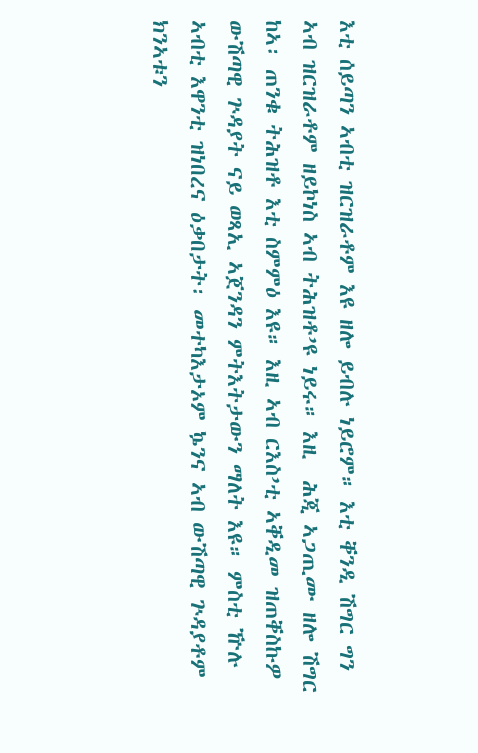እቲ ሰይጣን ኣብቲ ዝርዝራቶም እዩ ዘሎ ይብሉ ነይሮም። እቲ ቐንዲ ሽግር ግን ኣብ ዝርዝራቶም ዘይኮነስ ኣብ ትሕዝቶ’ዩ ነይሩ። እዚ  ሕጂ ኣጋጢሙ ዘሎ ሽግር ከኣ፡ ጠንቁ ትሕዝቶ እቲ ስምምዕ እዩ። እዚ ኣብ ርእስ’ቲ ኣቐዲመ ዝጠቐስኩዎ ውሽጣዊ ጕዳያት ናይ ወጻኢ ኣጀንዳን ምትእትታውን ማለት እዩ። ምስቲ ዅሉ ኣብቲ እዋንቲ ዝነበረና ዕቃበታት፡ መተካእታኦም ኴንና ኣብ ውሽጣዊ ጕዳያቶም ክንኣቱን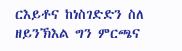ርእይቶና ከነስገድድን ስለ ዘይንኽእል ግን ምርጫና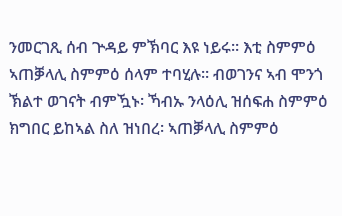ንመርገጺ ሰብ ጕዳይ ምኽባር እዩ ነይሩ። እቲ ስምምዕ ኣጠቓላሊ ስምምዕ ሰላም ተባሂሉ። ብወገንና ኣብ ሞንጎ ኽልተ ወገናት ብምዃኑ፡ ኻብኡ ንላዕሊ ዝሰፍሐ ስምምዕ ክግበር ይከኣል ስለ ዝነበረ፡ ኣጠቓላሊ ስምምዕ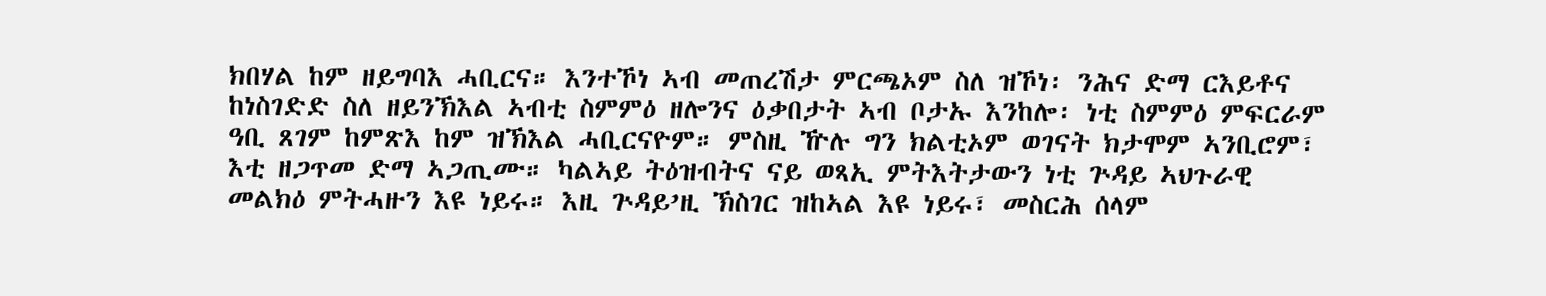ክበሃል ከም ዘይግባእ ሓቢርና። እንተኾነ ኣብ መጠረሽታ ምርጫኦም ስለ ዝኾነ፡ ንሕና ድማ ርእይቶና ከነስገድድ ስለ ዘይንኽእል ኣብቲ ስምምዕ ዘሎንና ዕቃበታት ኣብ ቦታኡ እንከሎ፡ ነቲ ስምምዕ ምፍርራም ዓቢ ጸገም ከምጽእ ከም ዝኽእል ሓቢርናዮም። ምስዚ ዅሉ ግን ክልቲኦም ወገናት ክታሞም ኣንቢሮም፣ እቲ ዘጋጥመ ድማ ኣጋጢሙ። ካልኣይ ትዕዝብትና ናይ ወጻኢ ምትእትታውን ነቲ ጕዳይ ኣህጉራዊ መልክዕ ምትሓዙን እዩ ነይሩ። እዚ ጕዳይ’ዚ ኽስገር ዝከኣል እዩ ነይሩ፣ መስርሕ ሰላም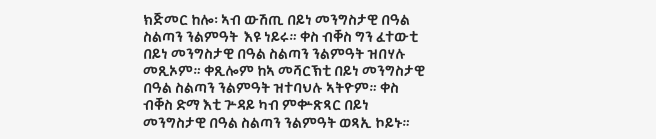ክጅመር ከሎ፡ ኣብ ውሽጢ በይነ መንግስታዊ በዓል ስልጣን ንልምዓት  እዩ ነይሩ። ቀስ ብቐስ ግን ፈተውቲ በይነ መንግስታዊ በዓል ስልጣን ንልምዓት ዝበሃሉ መጺኦም። ቀጺሎም ከኣ መሻርኽቲ በይነ መንግስታዊ በዓል ስልጣን ንልምዓት ዝተባህሉ ኣትዮም። ቀስ ብቐስ ድማ እቲ ጕዳይ ካብ ምቍጽጻር በይነ መንግስታዊ በዓል ስልጣን ንልምዓት ወጻኢ ኮይኑ።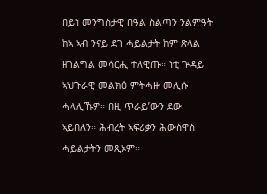በይነ መንግስታዊ በዓል ስልጣን ንልምዓት ከኣ ኣብ ንናይ ደገ ሓይልታት ከም ጽላል ዘገልግል መሳርሒ ተለዊጡ። ነቲ ጕዳይ ኣህጉራዊ መልክዕ ምትሓዙ መሊሱ ሓላሊኹዎ። በዚ ጥራይ’ውን ደው ኣይበለን። ሕብረት ኣፍሪቃን ሕውስዋስ ሓይልታትን መጺኦም።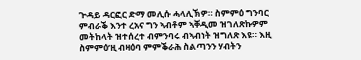ጕዳይ ዳርፎር ድማ መሊሱ ሓላሊኽዎ። ስምምዕ ግንባር ምብራቕ እንተ ረአና ግን ኣብቶም ኣቐዲመ ዝገለጽኩዎም መትከላት ዝተሰረተ ብምንባሩ ብኣብነት ዝግለጽ እዩ። እዚ ስምምዕ’ዚ ብዛዕባ ምምቕራሕ ስልጣንን ሃብትን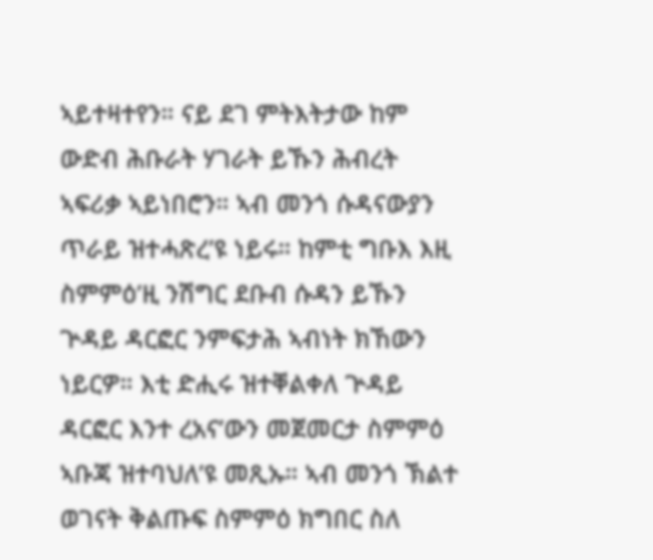ኣይተዛተየን። ናይ ደገ ምትእትታው ከም ውድብ ሕቡራት ሃገራት ይኹን ሕብረት ኣፍሪቃ ኣይነበሮን። ኣብ መንጎ ሱዳናውያን ጥራይ ዝተሓጽረ’ዩ ነይሩ። ከምቲ ግቡእ እዚ ስምምዕ’ዚ ንሽግር ደቡብ ሱዳን ይኹን ጕዳይ ዳርፎር ንምፍታሕ ኣብነት ክኸውን ነይርዎ። እቲ ድሒሩ ዝተቐልቀለ ጕዳይ ዳርፎር እንተ ረአና’ውን መጀመርታ ስምምዕ ኣቡጃ ዝተባህለ’ዩ መጺኡ። ኣብ መንጎ ኽልተ ወገናት ቅልጡፍ ስምምዕ ክግበር ስለ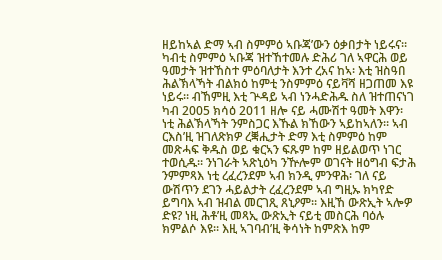ዘይከኣል ድማ ኣብ ስምምዕ ኣቡጃ’ውን ዕቃበታት ነይሩና። ካብቲ ስምምዕ ኣቡጃ ዝተኸተመሉ ድሕሪ ገለ ኣዋርሕ ወይ ዓመታት ዝተኸስተ ምዕባለታት እንተ ረአና ከኣ፡ እቲ ዝስዓበ ሕልኽላኻት ብልክዕ ከምቲ ንስምምዕ ናይቫሻ ዘጋጠመ እዩ ነይሩ። ብኸምዚ እቲ ጕዳይ ኣብ ነንሓድሕዱ ስለ ዝተጠናነገ ካብ 2005 ክሳዕ 2011 ዘሎ ናይ ሓሙሽተ ዓመት እዋን፡ ነቲ ሕልኽላኻት ንምስጋር እኹል ክኸውን ኣይከኣለን። ኣብ ርእስ’ዚ ዝገለጽክዎ ረቛሒታት ድማ እቲ ስምምዕ ከም መጽሓፍ ቅዱስ ወይ ቁርኣን ፍጹም ከም ዘይልወጥ ነገር ተወሲዱ። ንነገራት ኣጽኒዕካ ንዅሎም ወገናት ዘዕግብ ፍታሕ ንምምጻእ ነቲ ረፈረንደም ኣብ ክንዲ ምንዋሕ፡ ገለ ናይ ውሽጥን ደገን ሓይልታት ረፈረንደም ኣብ ግዚኡ ክካየድ ይግባእ ኣብ ዝብል መርገጺ ጸኒዖም። እዚኸ ውጽኢት ኣሎዎ ድዩ? ነዚ ሕቶ’ዚ መጻኢ ውጽኢት ናይቲ መስርሕ ባዕሉ ክምልሶ እዩ። እዚ ኣገባብ’ዚ ቅሳነት ከምጽእ ከም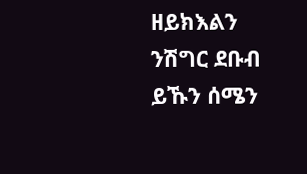ዘይክእልን ንሽግር ደቡብ ይኹን ሰሜን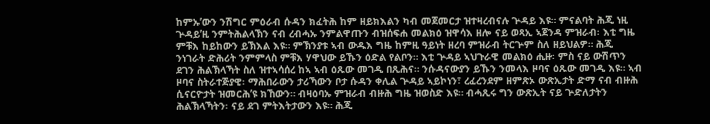ከምኡ’ውን ንሽግር ምዕራብ ሱዳን ክፈትሕ ከም ዘይክእልን ካብ መጀመርታ ዝተዛረብናሉ ጕዳይ እዩ። ምናልባት ሕጂ ነዚ ጕዳይ’ዚ ንምትሕልላኽን ናብ ረብሓኡ ንምልዋጡን ብዝሰፍሐ መልክዕ ዝዋሳእ ዘሎ ናይ ወጻኢ ኣጀንዳ ምዝራብ፡ እቲ ግዜ ምቹእ ከይከውን ይኽእል እዩ። ምኽንያቱ ኣብ ውዱእ ግዜ ከምዚ ዓይነት ዘረባ ምዝራብ ትርጕም ስለ ዘይህልዎ። ሕጂ ንነገራት ድሕሪት ንምምላስ ምቹእ ሃዋህው ይኹን ዕድል የልቦን። እቲ ጕዳይ ኣህጉራዊ መልክዕ ሒዙ፡ ምስ ናይ ውሽጥን ደገን ሕልኽላኻት ስለ ዝተኣሳሰረ ከኣ ኣብ ዕጹው መገዲ በጺሕና። ንሱዳናውያን ይኹን ንመላእ ዞባና ዕጹው መገዲ እዩ። ኣብ ዞባና ስትራተጅያዊ፡ ማሕበራውን ታሪኻውን ቦታ ሱዳን ቀሊል ጕዳይ ኣይኮነን፣ ረፈረንደም ዘምጽኦ ውጽኢታት ድማ ናብ ብዙሕ ሲናርዮታት ዝመርሕ’ዩ ክኸውን። ብዛዕባኡ ምዝራብ ብዙሕ ግዜ ዝወስድ እዩ። ብሓጺሩ ግን ውጽኢት ናይ ጕድለታትን ሕልኽላኻትን፡ ናይ ደገ ምትእትታውን እዩ። ሕጂ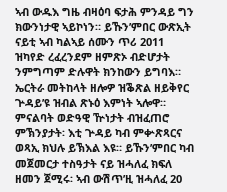ኣብ ውዱእ ግዜ ብዛዕባ ፍታሕ ምንዳይ ግን ክውንነታዊ ኣይኮነን። ይኹን’ምበር ውጽኢት ናይቲ ኣብ ካልኣይ ሰሙን ጥሪ 2011 ዝካየድ ረፈረንደም ዘምጽኦ ብድሆታት ንምግጣም ድሉዋት ክንከውን ይግባእ። ኤርትራ መትከላት ዘሎዎ ዝቕጽል ዘይቅየር ጕዳይ’ዩ ዝብል ጽኑዕ እምነት ኣሎዋ። ምናልባት ወድዓዊ ዅነታት ብዝፈጠሮ ምኽንያታት፡ እቲ ጕዳይ ካብ ምቍጽጻርና ወጻኢ ክህሉ ይኽእል እዩ። ይኹን’ምበር ካብ መጀመርታ ተስዓታት ናይ ዝሓለፈ ክፍለ ዘመን ጀሚሩ፡ ኣብ ውሽጥ’ዚ ዝሓለፈ 20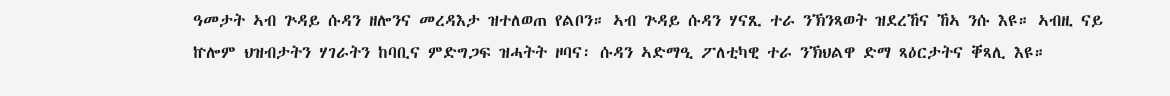ዓመታት ኣብ ጕዳይ ሱዳን ዘሎንና መረዳእታ ዝተለወጠ የልቦን። ኣብ ጕዳይ ሱዳን ሃናጺ ተራ ንኽንጻወት ዝደረኸና ኸኣ ንሱ እዩ። ኣብዚ ናይ ኵሎም ህዝብታትን ሃገራትን ከባቢና ምድግጋፍ ዝሓትት ዞባና፡ ሱዳን ኣድማዒ ፖለቲካዊ ተራ ንኽህልዋ ድማ ጻዕርታትና ቐጻሊ እዩ።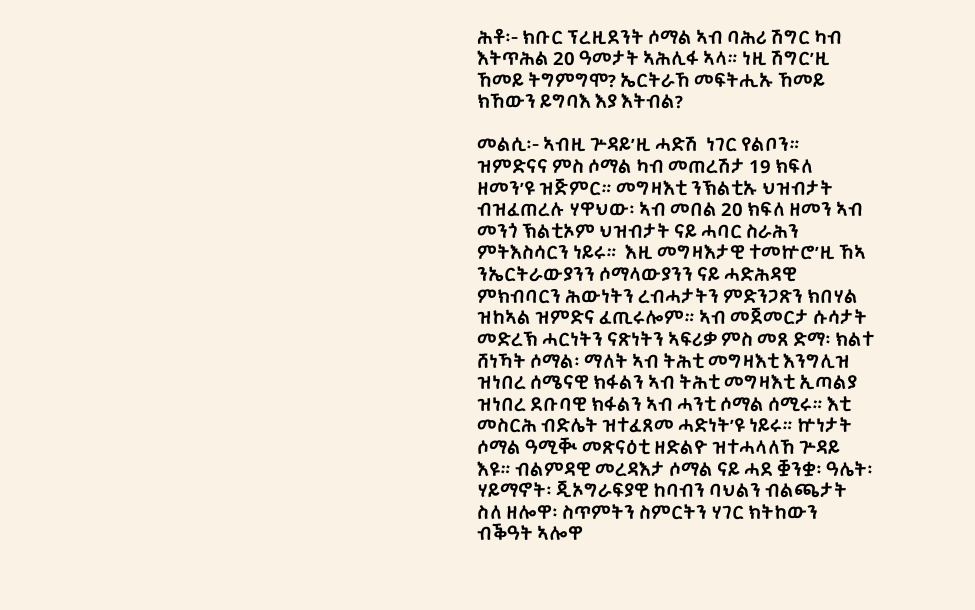ሕቶ፡- ክቡር ፕረዚደንት ሶማል ኣብ ባሕሪ ሽግር ካብ እትጥሕል 20 ዓመታት ኣሕሊፋ ኣላ። ነዚ ሽግር’ዚ ኸመይ ትግምግሞ? ኤርትራኸ መፍትሒኡ ኸመይ ክኸውን ይግባእ እያ እትብል?

መልሲ፡- ኣብዚ ጕዳይ’ዚ ሓድሽ  ነገር የልቦን። ዝምድናና ምስ ሶማል ካብ መጠረሽታ 19 ክፍለ ዘመን’ዩ ዝጅምር። መግዛእቲ ንኽልቲኡ ህዝብታት ብዝፈጠረሉ ሃዋህው፡ ኣብ መበል 20 ክፍለ ዘመን ኣብ መንጎ ኽልቲኦም ህዝብታት ናይ ሓባር ስራሕን ምትእስሳርን ነይሩ።  እዚ መግዛእታዊ ተመኵሮ’ዚ ኸኣ ንኤርትራውያንን ሶማላውያንን ናይ ሓድሕዳዊ ምክብባርን ሕውነትን ረብሓታትን ምድንጋጽን ክበሃል ዝከኣል ዝምድና ፈጢሩሎም። ኣብ መጀመርታ ሱሳታት መድረኽ ሓርነትን ናጽነትን ኣፍሪቃ ምስ መጸ ድማ፡ ክልተ ሸነኻት ሶማል፡ ማለት ኣብ ትሕቲ መግዛእቲ እንግሊዝ ዝነበረ ሰሜናዊ ክፋልን ኣብ ትሕቲ መግዛእቲ ኢጣልያ ዝነበረ ደቡባዊ ክፋልን ኣብ ሓንቲ ሶማል ሰሚሩ። እቲ መስርሕ ብድሌት ዝተፈጸመ ሓድነት’ዩ ነይሩ። ኵነታት ሶማል ዓሚቚ መጽናዕቲ ዘድልዮ ዝተሓላለኸ ጕዳይ እዩ። ብልምዳዊ መረዳእታ ሶማል ናይ ሓደ ቛንቋ፡ ዓሌት፡ ሃይማኖት፡ ጂኦግራፍያዊ ከባብን ባህልን ብልጫታት ስለ ዘሎዋ፡ ስጥምትን ስምርትን ሃገር ክትከውን ብቕዓት ኣሎዋ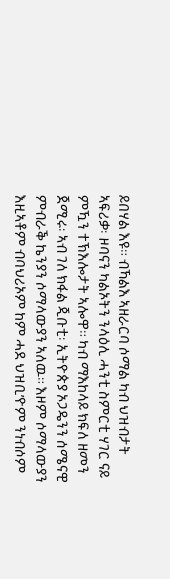ይበሃል እዩ። ብኻልእ ኣዘራርባ ሶማል ካብ ህዝብታት ኣፍሪቃ፡ ዞባናን ካልኦትን ንላዕሊ ሓንቲ ስምርቲ ሃገር ናይ ምዃን ተኽእሎታት ኣሎዋ። ካብ ማእከላይ ክፍለ ዘመን ጀሚሩ፡ ኣብ ገለ ክፋል ጂቡቲ፡ ኢትዮጵያ ኦጋዴንን ሰሜናዊ ምብራቕ ኬንያን ሶማላውያን ኣለዉ። እዞም ሶማላውያን እዚኣቶም ብባህሪኦም ከም ሓደ ህዝቢ’ዮም ንነብሶም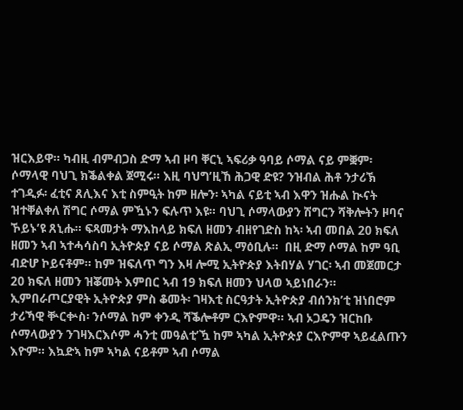ዝርእይዋ። ካብዚ ብምብጋስ ድማ ኣብ ዞባ ቐርኒ ኣፍሪቃ ዓባይ ሶማል ናይ ምቛም፡ ሶማላዊ ባህጊ ክቕልቀል ጀሚሩ። እዚ ባህግ’ዚኸ ሕጋዊ ድዩ? ንዝብል ሕቶ ንታሪኽ ተገዲፉ፡ ፈቲና ጸሊእና እቲ ስምዒት ከም ዘሎን፡ ኣካል ናይቲ ኣብ እዋን ዝሑል ኲናት ዝተቐልቀለ ሽግር ሶማል ምዃኑን ፍሉጥ እዩ። ባህጊ ሶማላውያን ሽግርን ሻቅሎትን ዞባና ኾይኑ’ዩ ጸኒሑ። ፍጻመታት ማእከላይ ክፍለ ዘመን ብዘየገድስ ከኣ፡ ኣብ መበል 20 ክፍለ ዘመን ኣብ ኣተሓሳስባ ኢትዮጵያ ናይ ሶማል ጽልኢ ማዕቢሉ።  በዚ ድማ ሶማል ከም ዓቢ ብድሆ ኮይናቶም። ከም ዝፍለጥ ግን እዛ ሎሚ ኢትዮጵያ እትበሃል ሃገር፡ ኣብ መጀመርታ 20 ክፍለ ዘመን ዝቖመት እምበር ኣብ 19 ክፍለ ዘመን ህላወ ኣይነበራን። ኢምበራጦርያዊት ኢትዮጵያ ምስ ቆመት፡ ገዛእቲ ስርዓታት ኢትዮጵያ ብሰንክ’ቲ ዝነበሮም ታሪኻዊ ቝርቍስ፡ ንሶማል ከም ቀንዲ ሻቕሎቶም ርእዮምዋ። ኣብ ኦጋዴን ዝርከቡ ሶማላውያን ንገዛእርእሶም ሓንቲ መዓልቲ’ዃ ከም ኣካል ኢትዮጵያ ርእዮምዋ ኣይፈልጡን እዮም። እኳድኣ ከም ኣካል ናይቶም ኣብ ሶማል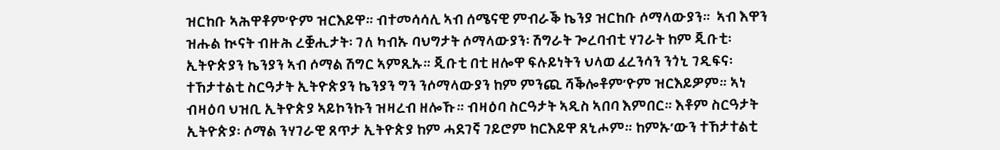ዝርከቡ ኣሕዋቶም’ዮም ዝርእይዋ። ብተመሳሳሊ ኣብ ሰሜናዊ ምብራቕ ኬንያ ዝርከቡ ሶማላውያን።  ኣብ እዋን ዝሑል ኲናት ብዙሕ ረቛሒታት፡ ገለ ካብኡ ባህግታት ሶማላውያን፡ ሽግራት ጐረባብቲ ሃገራት ከም ጂቡቲ፡ ኢትዮጵያን ኬንያን ኣብ ሶማል ሽግር ኣምጺኡ። ጂቡቲ በቲ ዘሎዋ ፍሉይነትን ህላወ ፈረንሳን ንጎኒ ገዲፍና፡ ተኸታተልቲ ስርዓታት ኢትዮጵያን ኬንያን ግን ንሶማላውያን ከም ምንጪ ሻቕሎቶም’ዮም ዝርእይዎም። ኣነ ብዛዕባ ህዝቢ ኢትዮጵያ ኣይኮንኩን ዝዛረብ ዘሎኹ። ብዛዕባ ስርዓታት ኣዲስ ኣበባ እምበር። እቶም ስርዓታት ኢትዮጵያ፡ ሶማል ንሃገራዊ ጸጥታ ኢትዮጵያ ከም ሓደገኛ ገይሮም ከርእይዋ ጸኒሖም። ከምኡ’ውን ተኸታተልቲ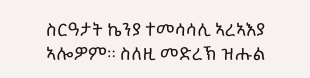ስርዓታት ኬንያ ተመሳሳሊ ኣረኣእያ ኣሎዎም። ስለዚ መድረኽ ዝሑል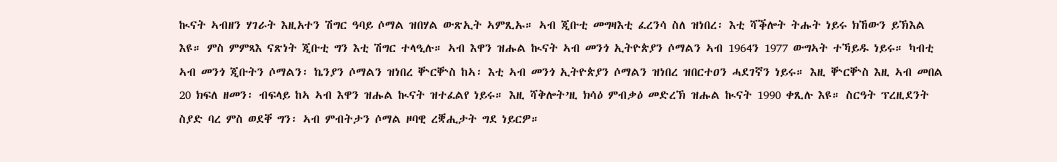ኲናት ኣብዘን ሃገራት እዚአተን ሽግር ዓባይ ሶማል ዝበሃል ውጽኢት ኣምጺኡ። ኣብ ጂቡቲ መግዛእቲ ፈረንሳ ስለ ዝነበረ፡ እቲ ሻቕሎት ትሑት ነይሩ ክኸውን ይኽእል እዩ። ምስ ምምጻእ ናጽነት ጂቡቲ ግን እቲ ሽግር ተላዒሉ። ኣብ እዋን ዝሑል ኲናት ኣብ መንጎ ኢትዮጵያን ሶማልን ኣብ 1964ን 1977 ውግኣት ተኻይዱ ነይሩ። ካብቲ ኣብ መንጎ ጂቡትን ሶማልን፡ ኬንያን ሶማልን ዝነበረ ቝርቝስ ከኣ፡ እቲ ኣብ መንጎ ኢትዮጵያን ሶማልን ዝነበረ ዝበርተዐን ሓደገኛን ነይሩ። እዚ ቝርቝስ እዚ ኣብ መበል 20 ክፍለ ዘመን፡ ብፍላይ ከኣ ኣብ እዋን ዝሑል ኲናት ዝተፈልየ ነይሩ። እዚ ሻቅሎት’ዚ ክሳዕ ምብቃዕ መድረኽ ዝሑል ኲናት 1990 ቀጺሉ እዩ። ስርዓት ፕረዚደንት ስያድ ባረ ምስ ወደቐ ግን፡ ኣብ ምብትታን ሶማል ዞባዊ ረቛሒታት ግደ ነይርዎ።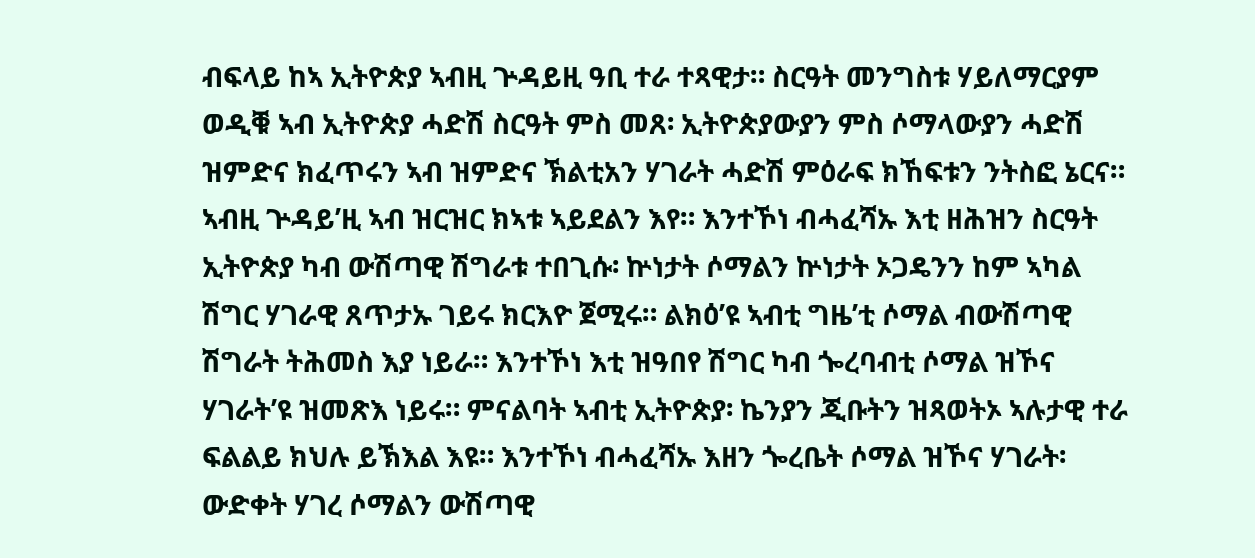ብፍላይ ከኣ ኢትዮጵያ ኣብዚ ጕዳይዚ ዓቢ ተራ ተጻዊታ። ስርዓት መንግስቱ ሃይለማርያም ወዲቑ ኣብ ኢትዮጵያ ሓድሽ ስርዓት ምስ መጸ፡ ኢትዮጵያውያን ምስ ሶማላውያን ሓድሽ ዝምድና ክፈጥሩን ኣብ ዝምድና ኽልቲአን ሃገራት ሓድሽ ምዕራፍ ክኸፍቱን ንትስፎ ኔርና። ኣብዚ ጕዳይ’ዚ ኣብ ዝርዝር ክኣቱ ኣይደልን እየ። እንተኾነ ብሓፈሻኡ እቲ ዘሕዝን ስርዓት ኢትዮጵያ ካብ ውሽጣዊ ሽግራቱ ተበጊሱ፡ ኵነታት ሶማልን ኵነታት ኦጋዴንን ከም ኣካል ሽግር ሃገራዊ ጸጥታኡ ገይሩ ክርእዮ ጀሚሩ። ልክዕ’ዩ ኣብቲ ግዜ’ቲ ሶማል ብውሽጣዊ ሽግራት ትሕመስ እያ ነይራ። እንተኾነ እቲ ዝዓበየ ሽግር ካብ ጐረባብቲ ሶማል ዝኾና ሃገራት’ዩ ዝመጽእ ነይሩ። ምናልባት ኣብቲ ኢትዮጵያ፡ ኬንያን ጂቡትን ዝጻወትኦ ኣሉታዊ ተራ ፍልልይ ክህሉ ይኽእል እዩ። እንተኾነ ብሓፈሻኡ እዘን ጐረቤት ሶማል ዝኾና ሃገራት፡ ውድቀት ሃገረ ሶማልን ውሽጣዊ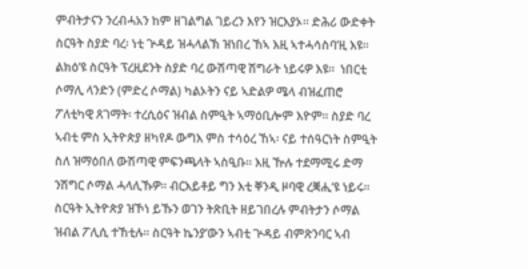ምብትታናን ንረብሓአን ከም ዘገልግል ገይረን እየን ዝርእያኦ። ድሕሪ ውድቀት ስርዓት ስያድ ባረ፡ ነቲ ጕዳይ ዝሓላልኽ ዝነበረ ኸኣ እዚ ኣተሓሳስባ’ዚ እዩ። ልክዕ’ዩ ስርዓት ፕረዚደንት ስያድ ባረ ውሽጣዊ ሽግራት ነይሩዎ እዩ።  ነበርቲ ሶማሊ ላንድን (ምድረ ሶማል) ካልኦትን ናይ ኣድልዎ ሜላ ብዝፈጠሮ ፖለቲካዊ ጸገማት፡ ተረሲዕና ዝብል ስምዒት ኣማዕቢሎም እዮም። ስያድ ባረ ኣብቲ ምስ ኢትዮጵያ ዘካየዶ ውግእ ምስ ተሳዕረ ኸኣ፡ ናይ ተሰዓርነት ስምዒት ስለ ዝማዕበለ ውሽጣዊ ምፍንጫላት ኣስዒቡ። እዚ ዅሉ ተደማሚሩ ድማ ንሽግር ሶማል ሓላሊኹዎ። ብርእይቶይ ግን እቲ ቐንዲ ዞባዊ ረቛሒ’ዩ ነይሩ። ስርዓት ኢትዮጵያ ዝኾነ ይኹን ወገን ትጽቢት ዘይገበረሉ ምብትታን ሶማል ዝብል ፖሊሲ ተኸቲሉ። ስርዓት ኬንያ’ውን ኣብቲ ጕዳይ ብምጽንባር ኣብ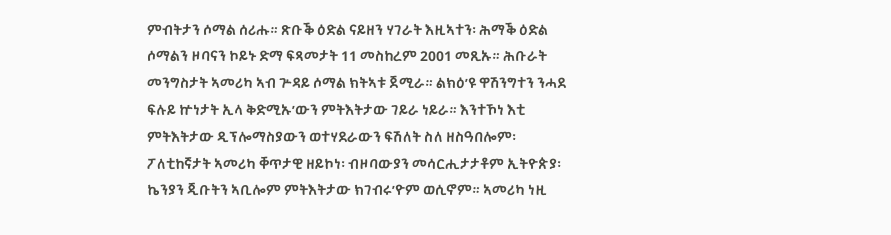ምብትታን ሶማል ሰሪሑ። ጽቡቕ ዕድል ናይዘን ሃገራት እዚኣተን፡ ሕማቕ ዕድል ሶማልን ዞባናን ኮይኑ ድማ ፍጻመታት 11 መስከረም 2001 መጺኡ። ሕቡራት መንግስታት ኣመሪካ ኣብ ጕዳይ ሶማል ክትኣቱ ጀሚራ። ልክዕ’ዩ ዋሽንግተን ንሓደ ፍሉይ ኵነታት ኢላ ቅድሚኡ’ውን ምትእትታው ገይራ ነይራ። እንተኾነ እቲ ምትእትታው ዲፕሎማስያውን ወተሃደራውን ፍሽለት ስለ ዘስዓበሎም፡ ፖለቲከኛታት ኣመሪካ ቐጥታዊ ዘይኮነ፡ ብዞባውያን መሳርሒታታቶም ኢትዮጵያ፡ ኬንያን ጂቡትን ኣቢሎም ምትእትታው ክገብሩ’ዮም ወሲኖም። ኣመሪካ ነዚ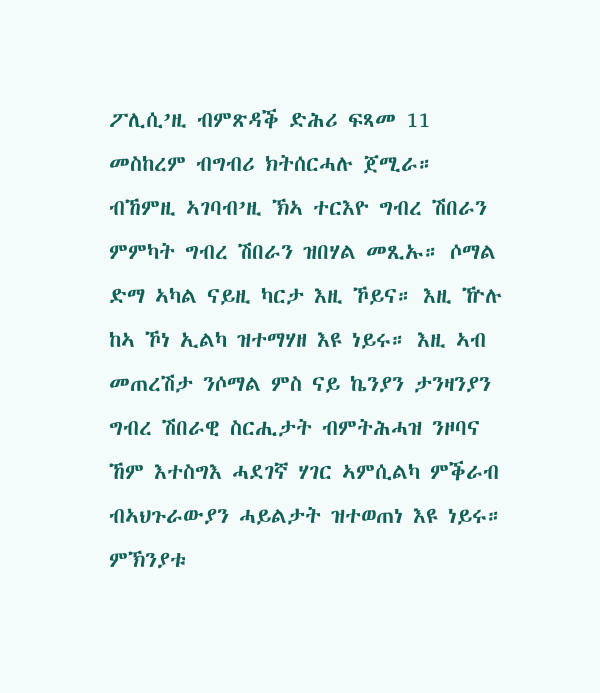ፖሊሲ’ዚ ብምጽዳቕ ድሕሪ ፍጻመ 11 መስከረም ብግብሪ ክትሰርሓሉ ጀሚራ። ብኸምዚ ኣገባብ’ዚ ኽኣ ተርእዮ ግብረ ሽበራን ምምካት ግብረ ሽበራን ዝበሃል መጺኡ። ሶማል ድማ ኣካል ናይዚ ካርታ እዚ ኾይና። እዚ ዅሉ ከኣ ኾነ ኢልካ ዝተማሃዘ እዩ ነይሩ። እዚ ኣብ መጠረሽታ ንሶማል ምስ ናይ ኬንያን ታንዛንያን ግብረ ሽበራዊ ስርሒታት ብምትሕሓዝ ንዞባና ኸም እተስግእ ሓደገኛ ሃገር ኣምሲልካ ምቕራብ ብኣህጉራውያን ሓይልታት ዝተወጠነ እዩ ነይሩ። ምኽንያቱ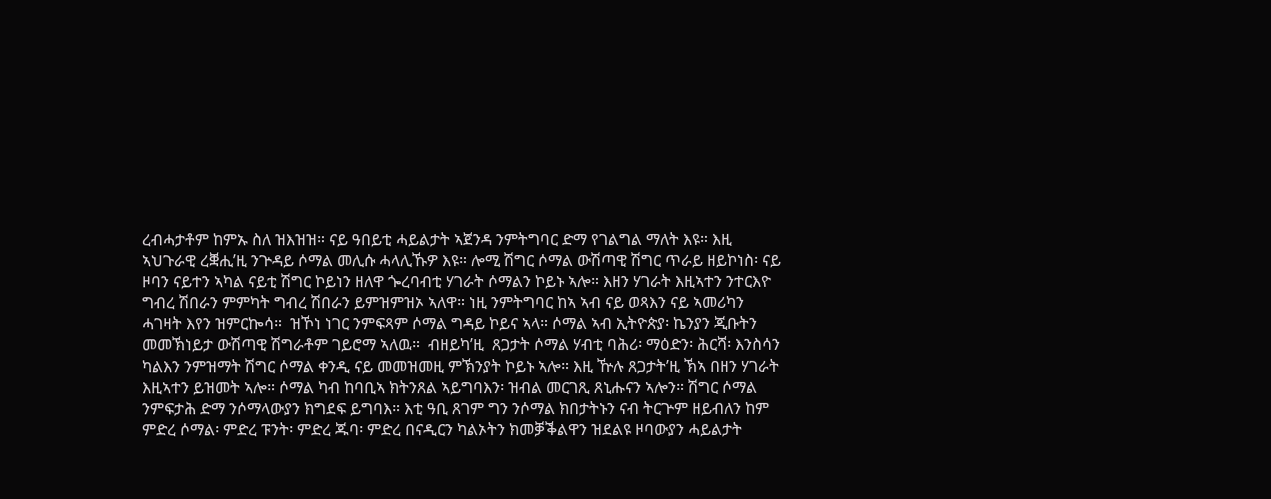ረብሓታቶም ከምኡ ስለ ዝእዝዝ። ናይ ዓበይቲ ሓይልታት ኣጀንዳ ንምትግባር ድማ የገልግል ማለት እዩ። እዚ ኣህጉራዊ ረቛሒ’ዚ ንጕዳይ ሶማል መሊሱ ሓላሊኹዎ እዩ። ሎሚ ሽግር ሶማል ውሽጣዊ ሽግር ጥራይ ዘይኮነስ፡ ናይ ዞባን ናይተን ኣካል ናይቲ ሽግር ኮይነን ዘለዋ ጐረባብቲ ሃገራት ሶማልን ኮይኑ ኣሎ። እዘን ሃገራት እዚኣተን ንተርእዮ ግብረ ሽበራን ምምካት ግብረ ሽበራን ይምዝምዝኦ ኣለዋ። ነዚ ንምትግባር ከኣ ኣብ ናይ ወጻእን ናይ ኣመሪካን ሓገዛት እየን ዝምርኰሳ።  ዝኾነ ነገር ንምፍጻም ሶማል ግዳይ ኮይና ኣላ። ሶማል ኣብ ኢትዮጵያ፡ ኬንያን ጂቡትን መመኽነይታ ውሽጣዊ ሽግራቶም ገይሮማ ኣለዉ።  ብዘይካ’ዚ  ጸጋታት ሶማል ሃብቲ ባሕሪ፡ ማዕድን፡ ሕርሻ፡ እንስሳን ካልእን ንምዝማት ሽግር ሶማል ቀንዲ ናይ መመዝመዚ ምኽንያት ኮይኑ ኣሎ። እዚ ዅሉ ጸጋታት’ዚ ኽኣ በዘን ሃገራት እዚኣተን ይዝመት ኣሎ። ሶማል ካብ ከባቢኣ ክትንጸል ኣይግባእን፡ ዝብል መርገጺ ጸኒሑናን ኣሎን። ሽግር ሶማል ንምፍታሕ ድማ ንሶማላውያን ክግደፍ ይግባእ። እቲ ዓቢ ጸገም ግን ንሶማል ክበታትኑን ናብ ትርጕም ዘይብለን ከም ምድረ ሶማል፡ ምድረ ፑንት፡ ምድረ ጁባ፡ ምድረ በናዲርን ካልኦትን ክመቓቕልዋን ዝደልዩ ዞባውያን ሓይልታት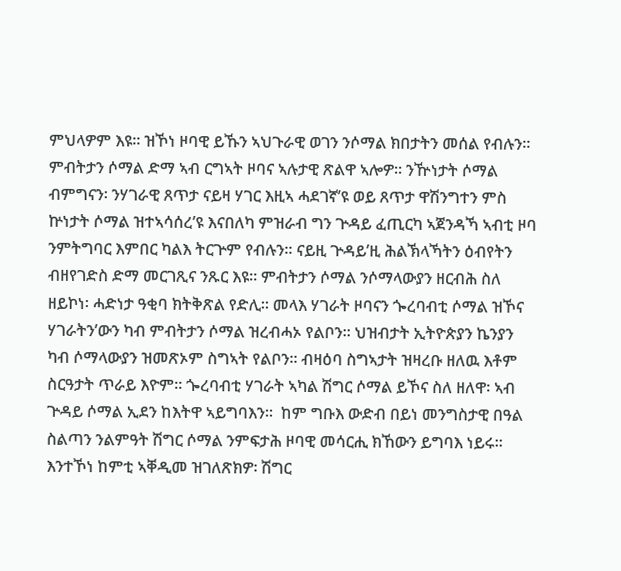ምህላዎም እዩ። ዝኾነ ዞባዊ ይኹን ኣህጉራዊ ወገን ንሶማል ክበታትን መሰል የብሉን። ምብትታን ሶማል ድማ ኣብ ርግኣት ዞባና ኣሉታዊ ጽልዋ ኣሎዎ። ንዅነታት ሶማል ብምግናን፡ ንሃገራዊ ጸጥታ ናይዛ ሃገር እዚኣ ሓደገኛ’ዩ ወይ ጸጥታ ዋሽንግተን ምስ ኵነታት ሶማል ዝተኣሳሰረ’ዩ እናበለካ ምዝራብ ግን ጕዳይ ፈጢርካ ኣጀንዳኻ ኣብቲ ዞባ ንምትግባር እምበር ካልእ ትርጕም የብሉን። ናይዚ ጕዳይ’ዚ ሕልኽላኻትን ዕብየትን ብዘየገድስ ድማ መርገጺና ንጹር እዩ። ምብትታን ሶማል ንሶማላውያን ዘርብሕ ስለ ዘይኮነ፡ ሓድነታ ዓቂባ ክትቅጽል የድሊ። መላእ ሃገራት ዞባናን ጐረባብቲ ሶማል ዝኾና ሃገራትን’ውን ካብ ምብትታን ሶማል ዝረብሓኦ የልቦን። ህዝብታት ኢትዮጵያን ኬንያን ካብ ሶማላውያን ዝመጽኦም ስግኣት የልቦን። ብዛዕባ ስግኣታት ዝዛረቡ ዘለዉ እቶም ስርዓታት ጥራይ እዮም። ጐረባብቲ ሃገራት ኣካል ሽግር ሶማል ይኾና ስለ ዘለዋ፡ ኣብ ጕዳይ ሶማል ኢደን ከእትዋ ኣይግባእን።  ከም ግቡእ ውድብ በይነ መንግስታዊ በዓል ስልጣን ንልምዓት ሽግር ሶማል ንምፍታሕ ዞባዊ መሳርሒ ክኸውን ይግባእ ነይሩ። እንተኾነ ከምቲ ኣቐዲመ ዝገለጽክዎ፡ ሽግር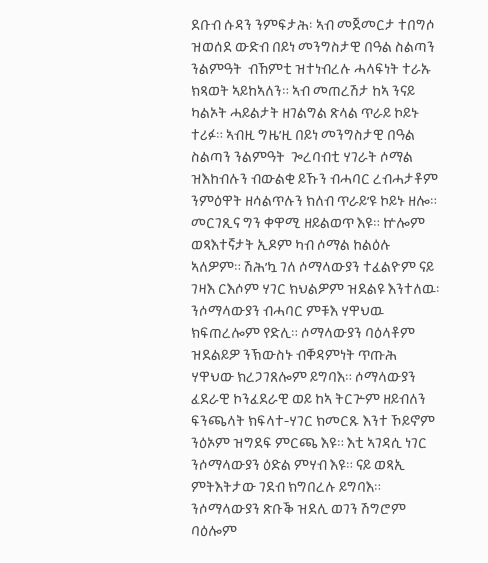ደቡብ ሱዳን ንምፍታሕ፡ ኣብ መጀመርታ ተበግሶ ዝወሰደ ውድብ በይነ መንግስታዊ በዓል ስልጣን ንልምዓት  ብኸምቲ ዝተነብረሉ ሓላፍነት ተራኡ ክጻወት ኣይከኣለን። ኣብ መጠረሽታ ከኣ ንናይ ካልኦት ሓይልታት ዘገልግል ጽላል ጥራይ ኮይኑ ተሪፉ። ኣብዚ ግዜ’ዚ በይነ መንግስታዊ በዓል ስልጣን ንልምዓት  ጐረባብቲ ሃገራት ሶማል ዝእከብሉን ብውልቂ ይኹን ብሓባር ረብሓታቶም ንምዕዋት ዘሳልጥሉን ክለብ ጥራይ’ዩ ኮይኑ ዘሎ። መርገጺና ግን ቀዋሚ ዘይልወጥ እዩ። ኵሎም ወጻእተኛታት ኢዶም ካብ ሶማል ከልዕሉ ኣለዎም። ሽሕ’ኳ ገለ ሶማላውያን ተፈልዮም ናይ ገዛእ ርእሶም ሃገር ክህልዎም ዝደልዩ እንተለዉ፡ ንሶማላውያን ብሓባር ምቹእ ሃዋህዉ ክፍጠረሎም የድሊ። ሶማላውያን ባዕላቶም ዝደልይዎ ንኽውስኑ ብቐዳምነት ጥጡሕ ሃዋህው ክረጋገጸሎም ይግባእ። ሶማላውያን ፈደራዊ ኮንፈደራዊ ወይ ከኣ ትርጕም ዘይብለን ፍንጫላት ክፍላተ-ሃገር ክመርጹ እንተ ኾይኖም ንዕኦም ዝግደፍ ምርጫ እዩ። እቲ ኣገዳሲ ነገር ንሶማላውያን ዕድል ምሃብ እዩ። ናይ ወጻኢ ምትእትታው ገደብ ክግበረሉ ይግባእ። ንሶማላውያን ጽቡቕ ዝደሊ ወገን ሽግሮም ባዕሎም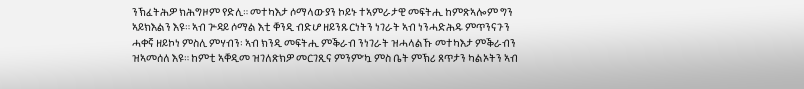ንኽፈትሕዎ ክሕግዞም የድሊ። መተካእታ ሶማላውያን ኮይኑ ተኣምራታዊ መፍትሒ ከምጽኣሎም ግን ኣይክእልን እዩ። ኣብ ጕዳይ ሶማል እቲ ቐንዲ ብድሆ ዘይንጹርነትን ነገራት ኣብ ነንሓድሕዱ ምጥንናጉን ሓቀኛ ዘይኮነ ምስሊ ምሃብን፡ ኣብ ክንዲ መፍትሒ ምቕራብ ንነገራት ዝሓላልኹ መተካእታ ምቕራብን ዝኣመሰለ እዩ። ከምቲ ኣቐዲመ ዝገለጽክዎ መርገጺና ምንም’ኳ ምስ ቤት ምኽሪ ጸጥታን ካልኦትን ኣብ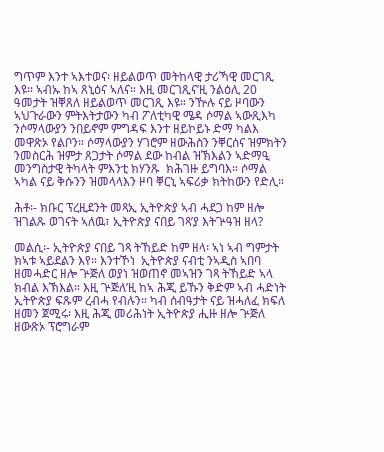ግጥም እንተ ኣእተወና፡ ዘይልወጥ መትከላዊ ታሪኻዊ መርገጺ እዩ። ኣብኡ ከኣ ጸኒዕና ኣለና። እዚ መርገጺና’ዚ ንልዕሊ 20 ዓመታት ዝቐጸለ ዘይልወጥ መርገጺ እዩ። ንዅሉ ናይ ዞባውን ኣህጉራውን ምትእትታውን ካብ ፖለቲካዊ ሜዳ ሶማል ኣውጺእካ ንሶማላውያን ንበይኖም ምግዳፍ እንተ ዘይኮይኑ ድማ ካልእ መዋጽኦ የልቦን። ሶማላውያን ሃገሮም ዘውሕስን ንቐርሰና ዝምክትን ንመስርሕ ዝምታ ጸጋታት ሶማል ደው ከብል ዝኽእልን ኣድማዒ መንግስታዊ ትካላት ምእንቲ ክሃንጹ  ክሕገዙ ይግባእ። ሶማል ኣካል ናይ ቅሱንን ዝመላላእን ዞባ ቐርኒ ኣፍሪቃ ክትከውን የድሊ።

ሕቶ፡- ክቡር ፕረዚደንት መጻኢ ኢትዮጵያ ኣብ ሓደጋ ከም ዘሎ ዝገልጹ ወገናት ኣለዉ፣ ኢትዮጵያ ናበይ ገጻ’ያ እትጕዓዝ ዘላ?

መልሲ፡- ኢትዮጵያ ናበይ ገጻ ትኸይድ ከም ዘላ፡ ኣነ ኣብ ግምታት ክኣቱ ኣይደልን እየ። እንተኾነ  ኢትዮጵያ ናብቲ ንኣዲስ ኣበባ ዘመሓድር ዘሎ ጕጅለ ወያነ ዝወጠኖ መኣዝን ገጻ ትኸይድ ኣላ ክብል እኽእል። እዚ ጕጅለ’ዚ ከኣ ሕጂ ይኹን ቅድም ኣብ ሓድነት ኢትዮጵያ ፍጹም ረብሓ የብሉን። ካብ ሰብዓታት ናይ ዝሓለፈ ክፍለ ዘመን ጀሚሩ፡ እዚ ሕጂ መሪሕነት ኢትዮጵያ ሒዙ ዘሎ ጕጅለ ዘውጽኦ ፕሮግራም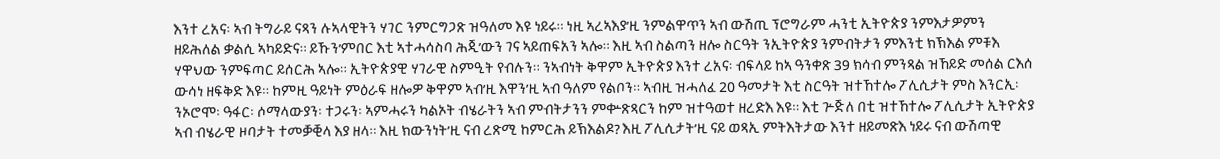እንተ ረአና፡ ኣብ ትግራይ ናጻን ሉኣላዊትን ሃገር ንምርግጋጽ ዝዓለመ እዩ ነይሩ። ነዚ ኣረኣእያ’ዚ ንምልዋጥን ኣብ ውሽጢ ፕሮግራም ሓንቲ ኢትዮጵያ ንምእታዎምን ዘይሕለል ቃልሲ ኣካይድና። ይኹን’ምበር እቲ ኣተሓሳስባ ሕጂ’ውን ገና ኣይጠፍአን ኣሎ። እዚ ኣብ ስልጣን ዘሎ ስርዓት ንኢትዮጵያ ንምብትታን ምእንቲ ክኽእል ምቹእ ሃዋህው ንምፍጣር ይሰርሕ ኣሎ። ኢትዮጵያዊ ሃገራዊ ስምዒት የብሉን። ንኣብነት ቅዋም ኢትዮጵያ እንተ ረአና፡ ብፍላይ ከኣ ዓንቀጽ 39 ክሳብ ምንጻል ዝኸይድ መሰል ርእሰ ውሳነ ዘፍቅድ እዩ። ከምዚ ዓይነት ምዕራፍ ዘሎዎ ቅዋም ኣብ’ዚ እዋን’ዚ ኣብ ዓለም የልቦን። ኣብዚ ዝሓለፈ 20 ዓመታት እቲ ስርዓት ዝተኸተሎ ፖሊሲታት ምስ እንርኢ፡ ንኦሮሞ፡ ዓፋር፡ ሶማላውያን፡ ተጋሩን፡ ኣምሓሩን ካልኦት ብሄራትን ኣብ ምብትታንን ምቍጽጻርን ከም ዝተዓወተ ዘረድእ እዩ። እቲ ጕጅለ በቲ ዝተኸተሎ ፖሊሲታት ኢትዮጵያ ኣብ ብሄራዊ ዞባታት ተመቓቒላ እያ ዘላ። እዚ ክውንነት’ዚ ናብ ረጽሚ ከምርሕ ይኽእልዶ? እዚ ፖሊሲታት’ዚ ናይ ወጻኢ ምትእትታው እንተ ዘይመጽእ ነይሩ ናብ ውሽጣዊ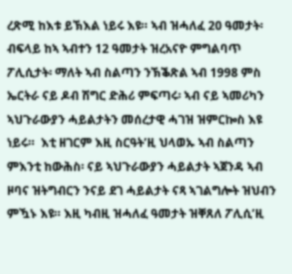ረጽሚ ከእቱ ይኽእል ነይሩ እዩ። ኣብ ዝሓለፈ 20 ዓመታት፡ ብፍላይ ከኣ ኣብተን 12 ዓመታት ዝረአናዮ ምግልባጥ ፖሊሲታት፡ ማለት ኣብ ስልጣን ንኽቕጽል ኣብ 1998 ምስ ኤርትራ ናይ ዶብ ሽግር ድሕሪ ምፍጣሩ፡ ኣብ ናይ ኣመሪካን ኣህጉራውያን ሓይልታትን መሰረታዊ ሓገዝ ዝምርኰስ እዩ ነይሩ።  እቲ ዘገርም እዚ ስርዓት’ዚ ህላወኡ ኣብ ስልጣን ምእንቲ ከውሕስ፡ ናይ ኣህጉራውያን ሓይልታት ኣጀንዳ ኣብ ዞባና ዝትግብርን ንናይ ደገ ሓይልታት ናጻ ኣገልግሎት ዝህብን ምዃኑ እዩ። እዚ ካብዚ ዝሓለፈ ዓመታት ዝቐጸለ ፖሊሲ’ዚ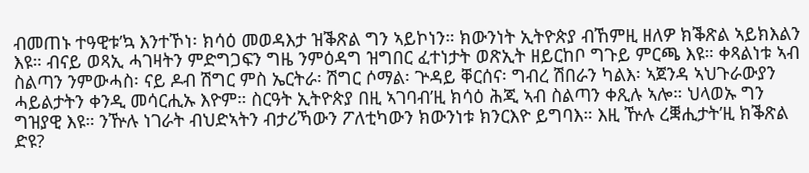ብመጠኑ ተዓዊቱ’ኳ እንተኾነ፡ ክሳዕ መወዳእታ ዝቕጽል ግን ኣይኮነን። ክውንነት ኢትዮጵያ ብኸምዚ ዘለዎ ክቕጽል ኣይክእልን እዩ። ብናይ ወጻኢ ሓገዛትን ምድግጋፍን ግዜ ንምዕዳግ ዝግበር ፈተነታት ወጽኢት ዘይርከቦ ግጉይ ምርጫ እዩ። ቀጻልነቱ ኣብ ስልጣን ንምውሓስ፡ ናይ ዶብ ሽግር ምስ ኤርትራ፡ ሽግር ሶማል፡ ጕዳይ ቐርሰና፡ ግብረ ሽበራን ካልእ፡ ኣጀንዳ ኣህጉራውያን ሓይልታትን ቀንዲ መሳርሒኡ እዮም። ስርዓት ኢትዮጵያ በዚ ኣገባብ’ዚ ክሳዕ ሕጂ ኣብ ስልጣን ቀጺሉ ኣሎ። ህላወኡ ግን ግዝያዊ እዩ። ንዅሉ ነገራት ብህድኣትን ብታሪኻውን ፖለቲካውን ክውንነቱ ክንርእዮ ይግባእ። እዚ ዅሉ ረቛሒታት’ዚ ክቕጽል ድዩ?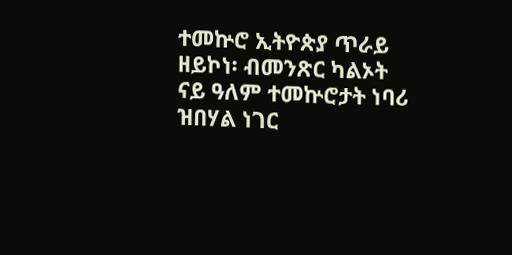ተመኵሮ ኢትዮጵያ ጥራይ ዘይኮነ፡ ብመንጽር ካልኦት ናይ ዓለም ተመኵሮታት ነባሪ ዝበሃል ነገር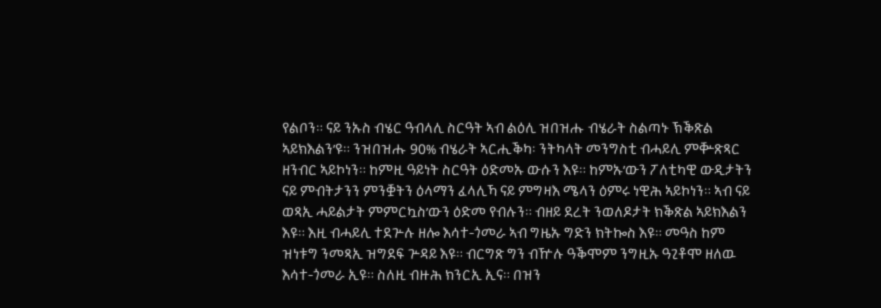የልቦን። ናይ ንኡስ ብሄር ዓብላሊ ስርዓት ኣብ ልዕሊ ዝበዝሑ ብሄራት ስልጣኑ ኽቕጽል ኣይክእልን’ዩ። ንዝበዝሑ 90% ብሄራት ኣርሒቕካ፡ ንትካላት መንግስቲ ብሓይሊ ምቝጽጻር ዘንብር ኣይኮነን። ከምዚ ዓይነት ስርዓት ዕድመኡ ውሱን እዩ። ከምኡ’ውን ፖለቲካዊ ውዲታትን ናይ ምብትታንን ምንቛትን ዕላማን ፈላሊኻ ናይ ምግዛእ ሜላን ዕምሩ ነዊሕ ኣይኮነን። ኣብ ናይ ወጻኢ ሓይልታት ምምርኳስ’ውን ዕድመ የብሉን። ብዘይ ደረት ንወለዶታት ክቕጽል ኣይክእልን እዩ። እዚ ብሓይሊ ተደጕሉ ዘሎ እሳተ-ጎመራ ኣብ ግዜኡ ግድን ክትኰስ እዩ። መዓስ ከም ዝነቱግ ንመጻኢ ዝግደፍ ጕዳይ እዩ። ብርግጽ ግን ብዅሉ ዓቕሞም ንግዚኡ ዓጊቶሞ ዘለዉ እሳተ-ጎመራ ኢዩ። ስለዚ ብዙሕ ክንርኢ ኢና። በዝን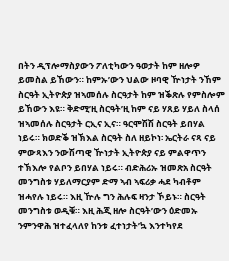በትን ዲፕሎማስያውን ፖለቲካውን ዓወታት ከም ዘሎዎ ይመስል ይኸውን። ከምኡ’ውን ህልው ዞባዊ ዅነታት ንኸም ስርዓት ኢትዮጵያ ዝኣመሰሉ ስርዓታት ከም ዝቕጽሉ የምስሎም ይኸውን እዩ። ቅድሚ’ዚ ስርዓት’ዚ ከም ናይ ሃጸይ ሃይለ ስላሰ ዝኣመሰሉ ስርዓታት ርኢና ኢና። ዓርሞሽሽ ስርዓት ይበሃል ነይሩ። ክወድቕ ዝኽእል ስርዓት ስለ ዘይኮነ፡ ኤርትራ ናጻ ናይ ምውጻእን ንውሽጣዊ ዅነታት ኢትዮጵያ ናይ ምልዋጥን ተኽእሎ የልቦን ይበሃል ነይሩ። ብድሕሪኡ ዝመጽአ ስርዓት መንግስቱ ሃይለማርያም ድማ ኣብ ኣፍሪቃ ሓደ ካብቶም ዝሓየሉ ነይሩ። እዚ ዅሉ ግን ሕሉፍ ዛንታ ኾይኑ። ስርዓት መንግስቱ ወዲቑ። እዚ ሕጂ ዘሎ ስርዓት’ውን ዕድመኡ ንምንዋሕ ዝተፈላለየ ከንቱ ፈተነታት’ኳ እንተካየደ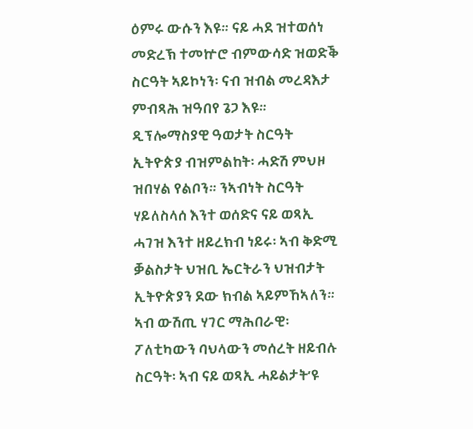ዕምሩ ውሱን እዩ። ናይ ሓደ ዝተወሰነ መድረኽ ተመኵሮ ብምውሳድ ዝወድቕ ስርዓት ኣይኮነን፡ ናብ ዝብል መረዳእታ ምብጻሕ ዝዓበየ ጌጋ እዩ። ዲፕሎማስያዊ ዓወታት ስርዓት ኢትዮጵያ ብዝምልከት፡ ሓድሽ ምህዞ ዝበሃል የልቦን። ንኣብነት ስርዓት ሃይለስላሰ እንተ ወሰድና ናይ ወጻኢ ሓገዝ እንተ ዘይረክብ ነይሩ፡ ኣብ ቅድሚ ቓልስታት ህዝቢ ኤርትራን ህዝብታት ኢትዮጵያን ደው ክብል ኣይምኸኣለን። ኣብ ውሽጢ ሃገር ማሕበራዊ፡ ፖለቲካውን ባህላውን መሰረት ዘይብሉ ስርዓት፡ ኣብ ናይ ወጻኢ ሓይልታት’ዩ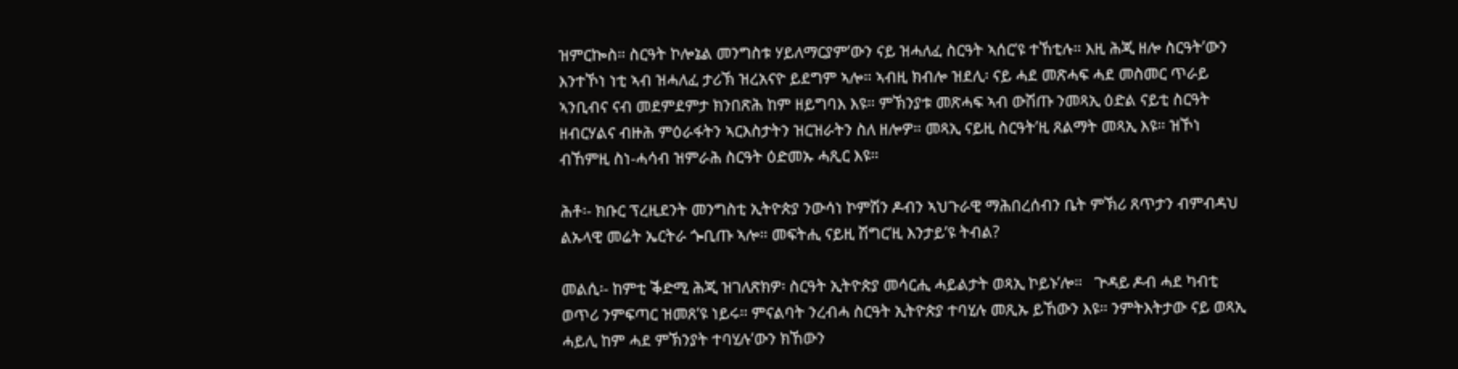ዝምርኰስ። ስርዓት ኮሎኔል መንግስቱ ሃይለማርያም’ውን ናይ ዝሓለፈ ስርዓት ኣሰር’ዩ ተኸቲሉ። እዚ ሕጂ ዘሎ ስርዓት’ውን እንተኾነ ነቲ ኣብ ዝሓለፈ ታሪኽ ዝረአናዮ ይደግም ኣሎ። ኣብዚ ክብሎ ዝደሊ፡ ናይ ሓደ መጽሓፍ ሓደ መስመር ጥራይ ኣንቢብና ናብ መደምደምታ ክንበጽሕ ከም ዘይግባእ እዩ። ምኽንያቱ መጽሓፍ ኣብ ውሽጡ ንመጻኢ ዕድል ናይቲ ስርዓት ዘብርሃልና ብዙሕ ምዕራፋትን ኣርእስታትን ዝርዝራትን ስለ ዘሎዎ። መጻኢ ናይዚ ስርዓት’ዚ ጸልማት መጻኢ እዩ። ዝኾነ ብኸምዚ ስነ-ሓሳብ ዝምራሕ ስርዓት ዕድመኡ ሓጺር እዩ።

ሕቶ፡- ክቡር ፕረዚደንት መንግስቲ ኢትዮጵያ ንውሳነ ኮምሽን ዶብን ኣህጉራዊ ማሕበረሰብን ቤት ምኽሪ ጸጥታን ብምብዳህ ልኡላዊ መሬት ኤርትራ ጐቢጡ ኣሎ። መፍትሒ ናይዚ ሽግር’ዚ እንታይ’ዩ ትብል?

መልሲ፡- ከምቲ ቕድሚ ሕጂ ዝገለጽክዎ፡ ስርዓት ኢትዮጵያ መሳርሒ ሓይልታት ወጻኢ ኮይኑ’ሎ።   ጕዳይ ዶብ ሓደ ካብቲ ወጥሪ ንምፍጣር ዝመጸ’ዩ ነይሩ። ምናልባት ንረብሓ ስርዓት ኢትዮጵያ ተባሂሉ መጺኡ ይኸውን እዩ። ንምትእትታው ናይ ወጻኢ ሓይሊ ከም ሓደ ምኽንያት ተባሂሉ’ውን ክኸውን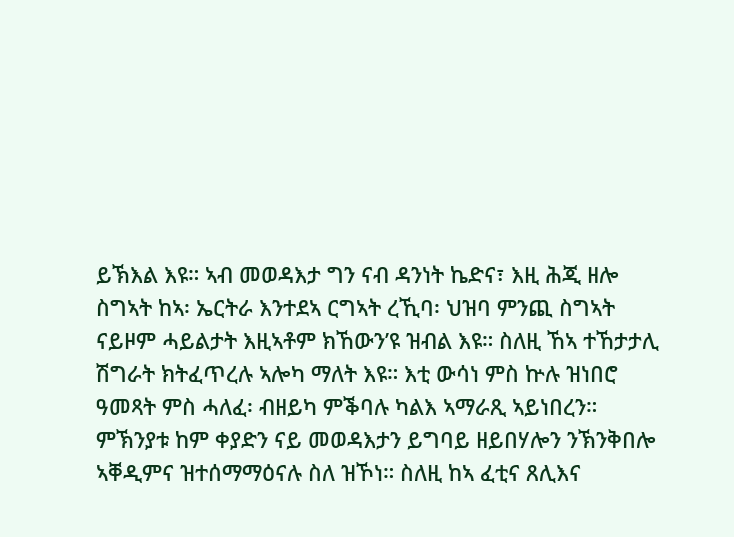ይኽእል እዩ። ኣብ መወዳእታ ግን ናብ ዳንነት ኬድና፣ እዚ ሕጂ ዘሎ ስግኣት ከኣ፡ ኤርትራ እንተደኣ ርግኣት ረኺባ፡ ህዝባ ምንጪ ስግኣት ናይዞም ሓይልታት እዚኣቶም ክኸውን’ዩ ዝብል እዩ። ስለዚ ኸኣ ተኸታታሊ ሽግራት ክትፈጥረሉ ኣሎካ ማለት እዩ። እቲ ውሳነ ምስ ኵሉ ዝነበሮ ዓመጻት ምስ ሓለፈ፡ ብዘይካ ምቕባሉ ካልእ ኣማራጺ ኣይነበረን። ምኽንያቱ ከም ቀያድን ናይ መወዳእታን ይግባይ ዘይበሃሎን ንኽንቅበሎ ኣቐዲምና ዝተሰማማዕናሉ ስለ ዝኾነ። ስለዚ ከኣ ፈቲና ጸሊእና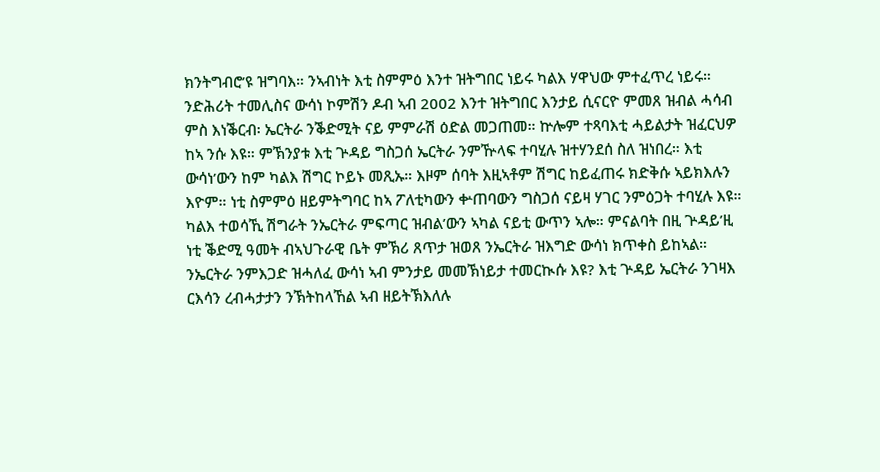ክንትግብሮ’ዩ ዝግባእ። ንኣብነት እቲ ስምምዕ እንተ ዝትግበር ነይሩ ካልእ ሃዋህው ምተፈጥረ ነይሩ። ንድሕሪት ተመሊስና ውሳነ ኮምሽን ዶብ ኣብ 2002 እንተ ዝትግበር እንታይ ሲናርዮ ምመጸ ዝብል ሓሳብ ምስ እነቕርብ፡ ኤርትራ ንቕድሚት ናይ ምምራሽ ዕድል መጋጠመ። ኵሎም ተጻባእቲ ሓይልታት ዝፈርህዎ ከኣ ንሱ እዩ። ምኽንያቱ እቲ ጕዳይ ግስጋሰ ኤርትራ ንምዅላፍ ተባሂሉ ዝተሃንደሰ ስለ ዝነበረ። እቲ ውሳነ’ውን ከም ካልእ ሽግር ኮይኑ መጺኡ። እዞም ሰባት እዚኣቶም ሽግር ከይፈጠሩ ክድቅሱ ኣይክእሉን እዮም። ነቲ ስምምዕ ዘይምትግባር ከኣ ፖለቲካውን ቍጠባውን ግስጋሰ ናይዛ ሃገር ንምዕጋት ተባሂሉ እዩ። ካልእ ተወሳኺ ሽግራት ንኤርትራ ምፍጣር ዝብል’ውን ኣካል ናይቲ ውጥን ኣሎ። ምናልባት በዚ ጕዳይ’ዚ ነቲ ቕድሚ ዓመት ብኣህጉራዊ ቤት ምኽሪ ጸጥታ ዝወጸ ንኤርትራ ዝእግድ ውሳነ ክጥቀስ ይከኣል። ንኤርትራ ንምእጋድ ዝሓለፈ ውሳነ ኣብ ምንታይ መመኽነይታ ተመርኲሱ እዩ? እቲ ጕዳይ ኤርትራ ንገዛእ ርእሳን ረብሓታታን ንኽትከላኸል ኣብ ዘይትኽእለሉ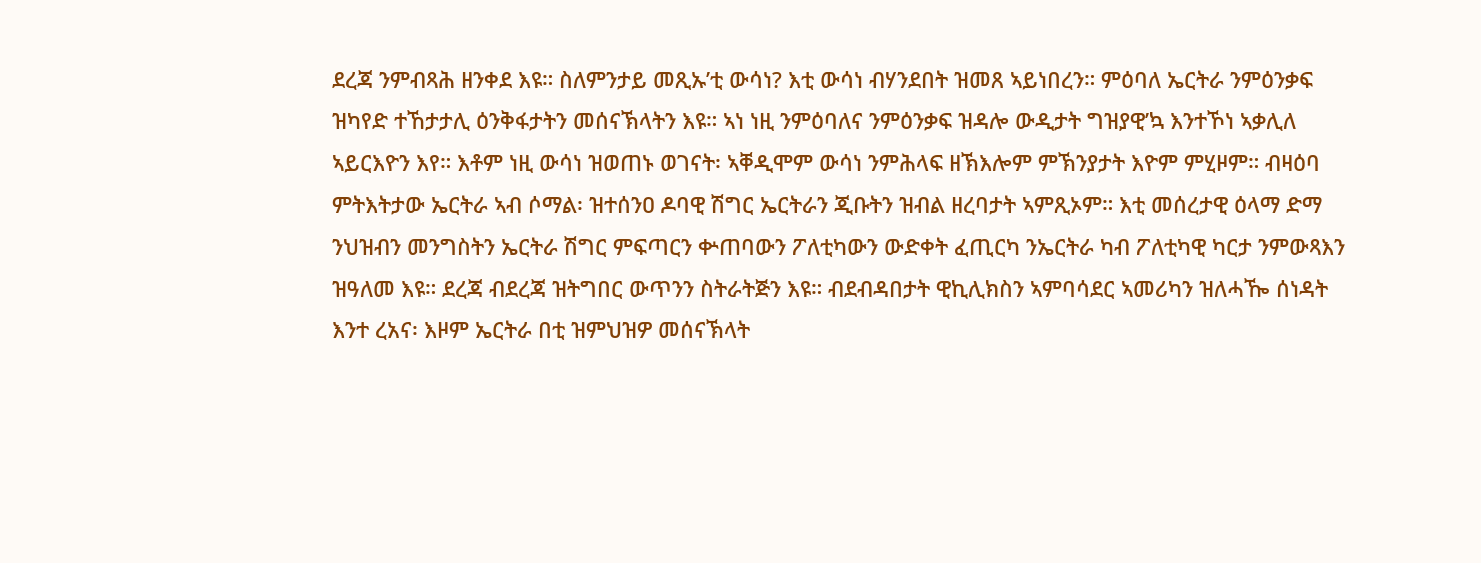ደረጃ ንምብጻሕ ዘንቀደ እዩ። ስለምንታይ መጺኡ’ቲ ውሳነ? እቲ ውሳነ ብሃንደበት ዝመጸ ኣይነበረን። ምዕባለ ኤርትራ ንምዕንቃፍ ዝካየድ ተኸታታሊ ዕንቅፋታትን መሰናኽላትን እዩ። ኣነ ነዚ ንምዕባለና ንምዕንቃፍ ዝዳሎ ውዲታት ግዝያዊ’ኳ እንተኾነ ኣቃሊለ ኣይርእዮን እየ። እቶም ነዚ ውሳነ ዝወጠኑ ወገናት፡ ኣቐዲሞም ውሳነ ንምሕላፍ ዘኽእሎም ምኽንያታት እዮም ምሂዞም። ብዛዕባ ምትእትታው ኤርትራ ኣብ ሶማል፡ ዝተሰንዐ ዶባዊ ሽግር ኤርትራን ጂቡትን ዝብል ዘረባታት ኣምጺኦም። እቲ መሰረታዊ ዕላማ ድማ ንህዝብን መንግስትን ኤርትራ ሽግር ምፍጣርን ቍጠባውን ፖለቲካውን ውድቀት ፈጢርካ ንኤርትራ ካብ ፖለቲካዊ ካርታ ንምውጻእን ዝዓለመ እዩ። ደረጃ ብደረጃ ዝትግበር ውጥንን ስትራትጅን እዩ። ብደብዳበታት ዊኪሊክስን ኣምባሳደር ኣመሪካን ዝለሓዀ ሰነዳት እንተ ረአና፡ እዞም ኤርትራ በቲ ዝምህዝዎ መሰናኽላት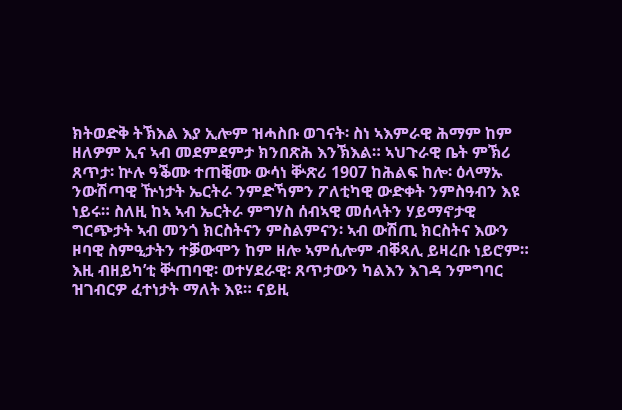ክትወድቅ ትኽእል እያ ኢሎም ዝሓስቡ ወገናት፡ ስነ ኣእምራዊ ሕማም ከም ዘለዎም ኢና ኣብ መደምደምታ ክንበጽሕ እንኽእል። ኣህጉራዊ ቤት ምኽሪ ጸጥታ፡ ኵሉ ዓቕሙ ተጠቒሙ ውሳነ ቝጽሪ 1907 ከሕልፍ ከሎ፡ ዕላማኡ ንውሽጣዊ ዅነታት ኤርትራ ንምድኻምን ፖለቲካዊ ውድቀት ንምስዓብን እዩ ነይሩ። ስለዚ ከኣ ኣብ ኤርትራ ምግሃስ ሰብኣዊ መሰላትን ሃይማኖታዊ ግርጭታት ኣብ መንጎ ክርስትናን ምስልምናን፡ ኣብ ውሽጢ ክርስትና እውን ዞባዊ ስምዒታትን ተቓውሞን ከም ዘሎ ኣምሲሎም ብቐጻሊ ይዛረቡ ነይሮም። እዚ ብዘይካ’ቲ ቝጠባዊ፡ ወተሃደራዊ፡ ጸጥታውን ካልእን እገዳ ንምግባር ዝገብርዎ ፈተነታት ማለት እዩ። ናይዚ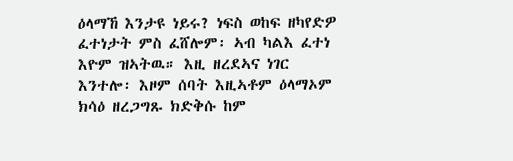ዕላማኸ እንታዩ ነይሩ? ነፍስ ወከፍ ዘካየድዎ ፈተነታት ምስ ፈሸሎም፡ ኣብ ካልእ ፈተነ እዮም ዝኣትዉ። እዚ ዘረደኣና ነገር እንተሎ፡ እዞም ሰባት እዚኣቶም ዕላማኦም ክሳዕ ዘረጋግጹ ክድቅሱ ከም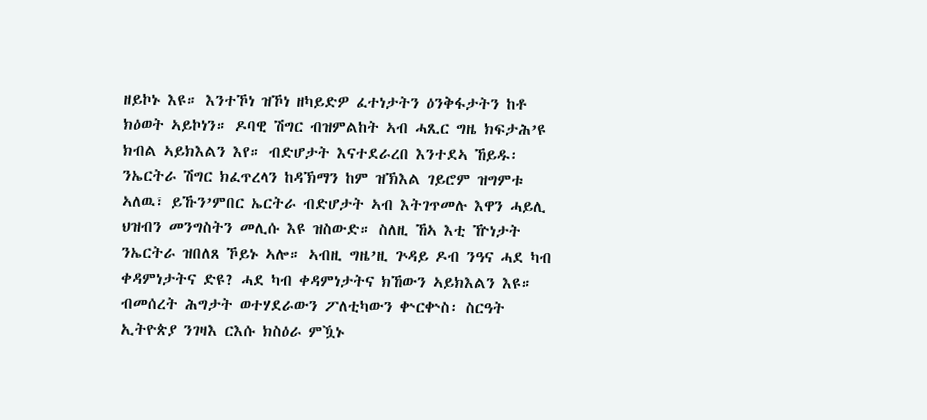ዘይኮኑ እዩ። እንተኾነ ዝኾነ ዘካይድዎ ፈተነታትን ዕንቅፋታትን ከቶ ክዕወት ኣይኮነን። ዶባዊ ሽግር ብዝምልከት ኣብ ሓጺር ግዜ ክፍታሕ’ዩ ክብል ኣይክእልን እየ። ብድሆታት እናተደራረበ እንተደኣ ኸይዱ፡ ንኤርትራ ሽግር ክፈጥረላን ከዳኽማን ከም ዝኽእል ገይሮም ዝግምቱ ኣለዉ፣ ይኹን’ምበር ኤርትራ ብድሆታት ኣብ እትገጥመሉ እዋን ሓይሊ ህዝብን መንግስትን መሊሱ እዩ ዝስውድ። ስለዚ ኸኣ እቲ ዅነታት ንኤርትራ ዝበለጸ ኾይኑ ኣሎ። ኣብዚ ግዜ’ዚ ጕዳይ ዶብ ንዓና ሓደ ካብ ቀዳምነታትና ድዩ? ሓደ ካብ ቀዳምነታትና ክኸውን ኣይክእልን እዩ። ብመሰረት ሕግታት ወተሃደራውን ፖለቲካውን ቍርቍስ፡ ስርዓት ኢትዮጵያ ንገዛእ ርእሱ ክስዕራ ምዃኑ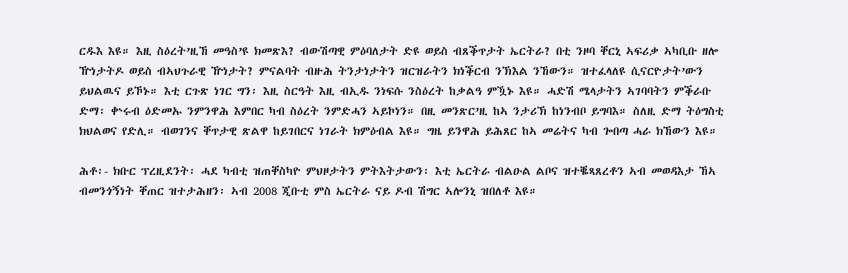ርዱእ እዩ። እዚ ስዕረት’ዚኸ መዓስ’ዩ ክመጽእ? ብውሽጣዊ ምዕባለታት ድዩ ወይስ ብጸቕጥታት ኤርትራ? በቲ ንዞባ ቐርኒ ኣፍሪቃ ኣካቢቡ ዘሎ ዅነታትዶ ወይስ ብኣህጉራዊ ዅነታት? ምናልባት ብዙሕ ትንታነታትን ዝርዝራትን ክነቕርብ ንኽእል ንኸውን። ዝተፈላለዩ ሲናርዮታት’ውን ይህልዉና ይኾኑ። እቲ ርጉጽ ነገር ግን፡ እዚ ስርዓት እዚ ብኢዱ ንነፍሱ ንስዕረት ከቃልዓ ምዃኑ እዩ። ሓድሽ ሜላታትን ኣገባባትን ምቕራቡ ድማ፡ ቍሩብ ዕድመኡ ንምንዋሕ እምበር ካብ ስዕረት ንምድሓን ኣይኮነን። በዚ መንጽር’ዚ ከኣ ንታሪኽ ከነንብቦ ይግባእ። ስለዚ ድማ ትዕግስቲ ክህልወና የድሊ። ብወገንና ቐጥታዊ ጽልዋ ከይገበርና ነገራት ክምዕብል እዩ። ግዜ ይንዋሕ ይሕጸር ከኣ መሬትና ካብ ጐበጣ ሓራ ክኸውን እዩ።

ሕቶ፡- ክቡር ፕረዚደንት፡ ሓደ ካብቲ ዝጠቐስካዮ ምህዞታትን ምትእትታውን፡ እቲ ኤርትራ ብልዑል ልቦና ዝተቘጻጸረቶን ኣብ መወዳእታ ኸኣ ብመንጎኝነት ቐጠር ዝተታሕዘን፡ ኣብ 2008 ጂቡቲ ምስ ኤርትራ ናይ ዶብ ሽግር ኣሎንኒ ዝበለቶ እዩ።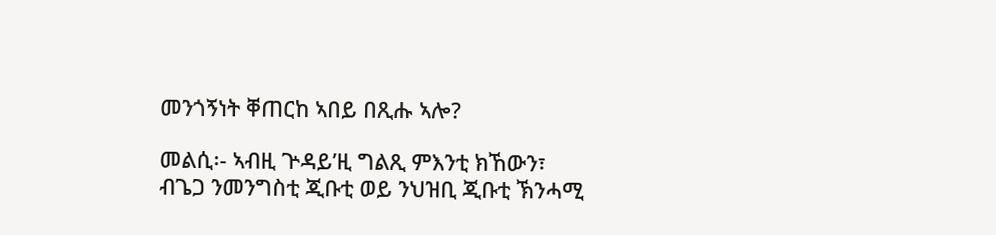መንጎኝነት ቐጠርከ ኣበይ በጺሑ ኣሎ?

መልሲ፡- ኣብዚ ጕዳይ’ዚ ግልጺ ምእንቲ ክኸውን፣ ብጌጋ ንመንግስቲ ጂቡቲ ወይ ንህዝቢ ጂቡቲ ኽንሓሚ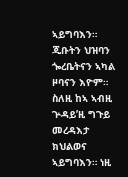ኣይግባእን። ጂቡትን ህዝባን ጐረቤትናን ኣካል ዞባናን እዮም። ስለዚ ከኣ ኣብዚ ጕዳይ’ዚ ግጉይ መረዳእታ ክህልወና ኣይግባእን። ነዚ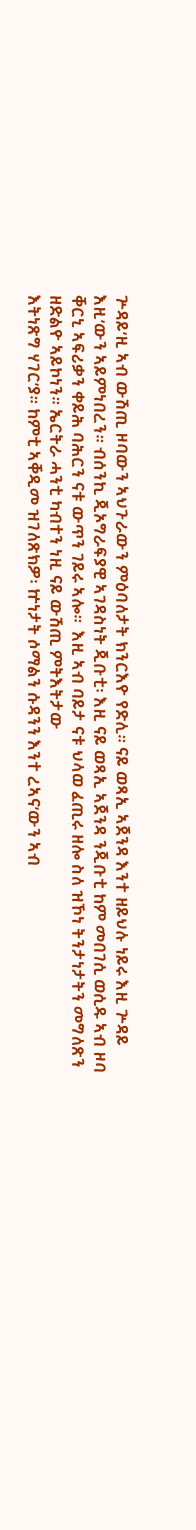ጕዳይ’ዚ ኣብ ውሽጢ ዞባውን ኣህጉራውን ምዕባለታት ክንርእዮ የድሊ። ናይ ወጻኢ ኣጀንዳ እንተ ዘይህሉ ነይሩ እዚ ጕዳይ እዚ’ውን ኣይምነበረን። ብሰንኪ ጂኦግራፍያዊ ኣገዳስነት ጂቡቲ፡ እዚ ናይ ወጻኢ ኣጀንዳ ንጂቡቲ ከም መበገሲ ወሲዱ ኣብ ዞባ ቐርኒ ኣፍሪቃን ቀይሕ ባሕርን ናቱ ውጥን ገይሩ ኣሎ።  እዚ ኣብ ባይታ ናቱ ህላወ ፈጢሩ ዘሎ ስለ ዝኾነ ትንታነታትን መግለጽን ዘድልዮ ኣይኮነን። ኤርትራ ሓንቲ ካብተን ነዚ ናይ ውሽጢ ምትእትታው
እትነጽግ ሃገር’ያ። ከምቲ ኣቐዲመ ዝገለጽክዎ፡ ኵነታት ሶማልን ሱዳንን እንተ ረኣና’ውን ኣብ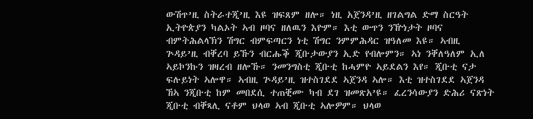ውሽጥ’ዚ ስትራተጂ’ዚ እዩ ዝፍጸም ዘሎ። ነዚ አጀንዳ’ዚ ዘገልግል ድማ ስርዓት ኢትዮጵያን ካልኦት ኣብ ዞባና ዘለዉን እዮም። እቲ ውጥን ንዅነታት ዞባና ብምትሕልላኽን ሽግር ብምፍጣርን ነቲ ሽግር ንምምሕዳር ዝዓለመ እዩ። ኣብዚ ጕዳይ’ዚ ብቐረባ ይኹን ብርሑቕ ጂቡታውያን ኢድ የብሎምን። ኣነ ንቐለዓለም ኢለ ኣይኮንኩን ዝዛረብ ዘሎኹ። ንመንግስቲ ጂቡቲ ከሓምዮ ኣይደልን እየ። ጂቡቲ ናታ ፍሉይነት ኣሎዋ። ኣብዚ ጕዳይ’ዚ ዝተስገደደ ኣጀንዳ ኣሎ። እቲ ዝተስገደደ ኣጀንዳ ኸኣ ንጂቡቲ ከም መበደሲ ተጠቒሙ ካብ ደገ ዝመጽአ’ዩ። ፈረንሳውያን ድሕሪ ናጽነት ጂቡቲ ብቐጻሊ ናቶም ህላወ ኣብ ጂቡቲ ኣሎዎም። ህላወ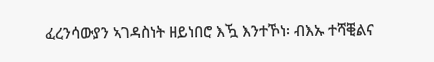ፈረንሳውያን ኣገዳስነት ዘይነበሮ እዃ እንተኾነ፡ ብእኡ ተሻቒልና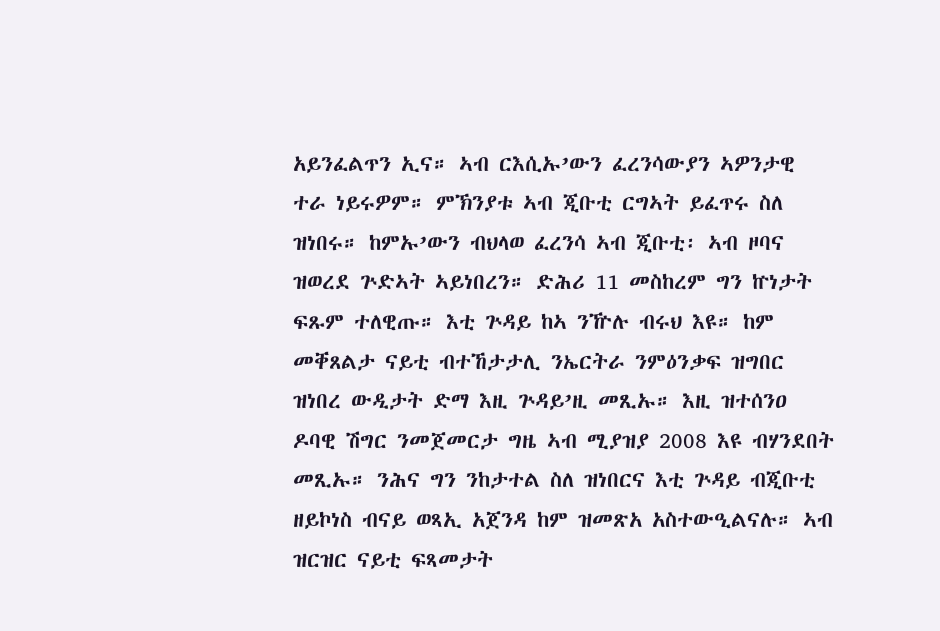አይንፈልጥን ኢና። ኣብ ርእሲኡ’ውን ፈረንሳውያን ኣዎንታዊ ተራ ነይሩዎም። ምኽንያቱ ኣብ ጂቡቲ ርግኣት ይፈጥሩ ስለ ዝነበሩ። ከምኡ’ውን ብህላወ ፈረንሳ ኣብ ጂቡቲ፡ ኣብ ዞባና ዝወረደ ጕድኣት ኣይነበረን። ድሕሪ 11 መስከረም ግን ኵነታት ፍጹም ተለዊጡ። እቲ ጕዳይ ከኣ ንዅሉ ብሩህ እዩ። ከም መቐጸልታ ናይቲ ብተኸታታሊ ንኤርትራ ንምዕንቃፍ ዝግበር ዝነበረ ውዲታት ድማ እዚ ጕዳይ’ዚ መጺኡ። እዚ ዝተሰንዐ ዶባዊ ሽግር ንመጀመርታ ግዜ ኣብ ሚያዝያ 2008 እዩ ብሃንደበት መጺኡ። ንሕና ግን ንከታተል ስለ ዝነበርና እቲ ጕዳይ ብጂቡቲ ዘይኮነስ ብናይ ወጻኢ አጀንዳ ከም ዝመጽአ አስተውዒልናሉ። ኣብ ዝርዝር ናይቲ ፍጻመታት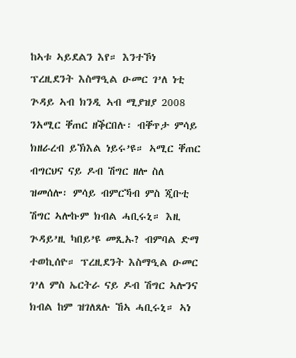ከኣቱ ኣይደልን እየ። እንተኾነ ፕረዚደንት እስማዒል ዑመር ገ’ለ ነቲ ጕዳይ ኣብ ክንዲ ኣብ ሚያዝያ 2008 ንአሚር ቐጠር ዘቕርበሉ፡ ብቐጥታ ምሳይ ክዘራረብ ይኽእል ነይሩ’ዩ። ኣሚር ቐጠር ብግርህና ናይ ዶብ ሽግር ዘሎ ስለ ዝመሰሎ፡ ምሳይ ብምርኻብ ምስ ጂቡቲ ሽግር ኣሎኩም ክብል ሓቢሩኒ። እዚ ጕዳይ’ዚ ካበይ’ዩ መጺኡ? ብምባል ድማ ተወኪሰዮ። ፕረዚደንት እስማዒል ዑመር ገ’ለ ምስ ኤርትራ ናይ ዶብ ሽግር ኣሎንና ክብል ከም ዝገለጸሉ ኸኣ ሓቢሩኒ። ኣነ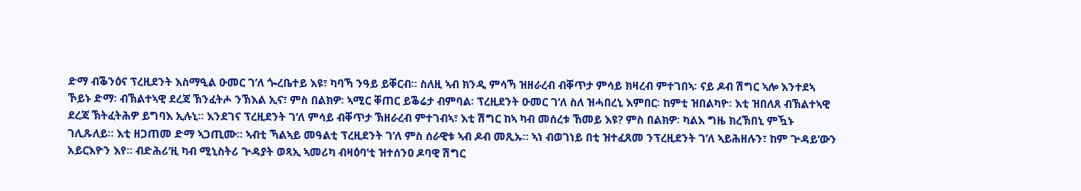ድማ ብቕንዕና ፕረዚደንት እስማዒል ዑመር ገ’ለ ጐረቤተይ እዩ፣ ካባኻ ንዓይ ይቐርብ። ስለዚ ኣብ ክንዲ ምሳኻ ዝዘራረብ ብቐጥታ ምሳይ ክዛረብ ምተገበኣ፡ ናይ ዶብ ሽግር ኣሎ እንተደኣ ኾይኑ ድማ፡ ብኽልተኣዊ ደረጃ ኽንፈትሖ ንኽእል ኢና፣ ምስ በልክዎ፡ ኣሚር ቐጠር ይቕሬታ ብምባል፡ ፕረዚደንት ዑመር ገ’ለ ስለ ዝሓበረኒ እምበር፡ ከምቲ ዝበልካዮ፡ እቲ ዝበለጸ ብኽልተኣዊ ደረጃ ኽትፈትሕዎ ይግባእ ኢሉኒ። እንደገና ፕረዚደንት ገ’ለ ምሳይ ብቐጥታ ኽዘራረብ ምተገብኣ፣ እቲ ሽግር ከኣ ካብ መሰረቱ ኸመይ እዩ? ምስ በልክዎ፡ ካልእ ግዜ ክረኽበኒ ምዃኑ ገሊጹለይ። እቲ ዘጋጠመ ድማ ኣጋጢሙ። ኣብቲ ኻልኣይ መዓልቲ ፕረዚደንት ገ’ለ ምስ ሰራዊቱ ኣብ ዶብ መጺኡ። ኣነ ብወገነይ በቲ ዝተፈጸመ ንፕረዚደንት ገ’ለ ኣይሕዘሉን፣ ከም ጕዳይ’ውን አይርእዮን እየ። ብድሕሪ’ዚ ካብ ሚኒስትሪ ጕዳያት ወጻኢ ኣመሪካ ብዛዕባ’ቲ ዝተሰንዐ ዶባዊ ሽግር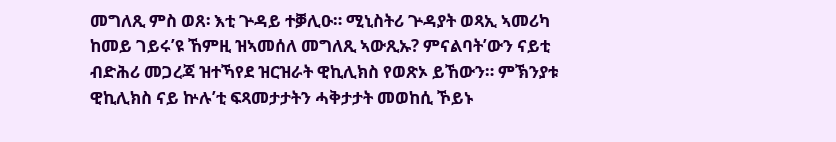መግለጺ ምስ ወጸ፡ እቲ ጕዳይ ተቓሊዑ። ሚኒስትሪ ጕዳያት ወጻኢ ኣመሪካ ከመይ ገይሩ’ዩ ኸምዚ ዝኣመሰለ መግለጺ ኣውጺኡ? ምናልባት’ውን ናይቲ ብድሕሪ መጋረጃ ዝተኻየደ ዝርዝራት ዊኪሊክስ የወጽኦ ይኸውን። ምኽንያቱ ዊኪሊክስ ናይ ኵሉ’ቲ ፍጻመታታትን ሓቅታታት መወከሲ ኾይኑ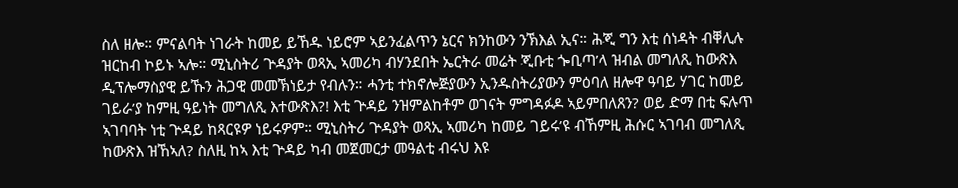ስለ ዘሎ። ምናልባት ነገራት ከመይ ይኸዱ ነይሮም ኣይንፈልጥን ኔርና ክንከውን ንኽእል ኢና። ሕጂ ግን እቲ ሰነዳት ብቐሊሉ ዝርከብ ኮይኑ ኣሎ። ሚኒስትሪ ጕዳያት ወጻኢ ኣመሪካ ብሃንደበት ኤርትራ መሬት ጂቡቲ ጐቢጣ’ላ ዝብል መግለጺ ከውጽእ ዲፕሎማስያዊ ይኹን ሕጋዊ መመኽነይታ የብሉን። ሓንቲ ተክኖሎጅያውን ኢንዱስትሪያውን ምዕባለ ዘሎዋ ዓባይ ሃገር ከመይ ገይራ’ያ ከምዚ ዓይነት መግለጺ እተውጽእ?! እቲ ጕዳይ ንዝምልከቶም ወገናት ምግዳፉዶ ኣይምበለጸን? ወይ ድማ በቲ ፍሉጥ ኣገባባት ነቲ ጕዳይ ከጻርዩዎ ነይሩዎም። ሚኒስትሪ ጕዳያት ወጻኢ ኣመሪካ ከመይ ገይሩ’ዩ ብኸምዚ ሕሱር ኣገባብ መግለጺ ከውጽእ ዝኸኣለ? ስለዚ ከኣ እቲ ጕዳይ ካብ መጀመርታ መዓልቲ ብሩህ እዩ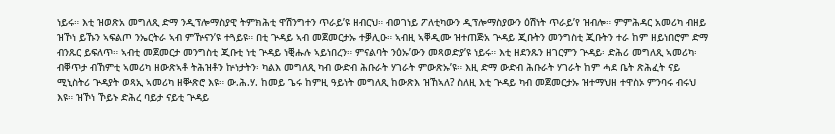ነይሩ። እቲ ዝወጽአ መግለጺ ድማ ንዲፕሎማስያዊ ትምክሕቲ ዋሽንግተን ጥራይ’ዩ ዘብርህ። ብወገነይ ፖለቲካውን ዲፕሎማስያውን ዕሽነት ጥራይ’የ ዝብሎ። ምምሕዳር አመሪካ ብዘይ ዝኾነ ይኹን ኣፍልጦ ንኤርትራ ኣብ ምዅናን’ዩ ተጓይዩ። በቲ ጕዳይ ኣብ መጀመርታኡ ተቓሊዑ። ኣብዚ ኣቐዲሙ ዝተጠጅአ ጕዳይ ጂቡትን መንግስቲ ጂቡትን ተራ ከም ዘይነበሮም ድማ ብንጹር ይፍለጥ። ኣብቲ መጀመርታ መንግስቲ ጂቡቲ ነቲ ጕዳይ ነቒሑሉ ኣይነበረን። ምናልባት ንዕኡ’ውን መጻወድያ’ዩ ነይሩ። እቲ ዘደንጹን ዘገርምን ጕዳይ፡ ድሕሪ መግለጺ ኣመሪካ፡ ብቐጥታ ብኸምቲ ኣመሪካ ዘውጽኣቶ ትሕዝቶን ኵነታትን፡ ካልእ መግለጺ ካብ ውድብ ሕቡራት ሃገራት ምውጽኡ’ዩ። እዚ ድማ ውድብ ሕቡራት ሃገራት ከም ሓደ ቤት ጽሕፈት ናይ ሚኒስትሪ ጕዳያት ወጻኢ ኣመሪካ ዘቝጽሮ እዩ። ው.ሕ.ሃ. ከመይ ጌሩ ከምዚ ዓይነት መግለጺ ከውጽእ ዝኸኣለ? ስለዚ እቲ ጕዳይ ካብ መጀመርታኡ ዝተማህዘ ተዋስኦ ምንባሩ ብሩህ እዩ። ዝኾነ ኾይኑ ድሕረ ባይታ ናይቲ ጕዳይ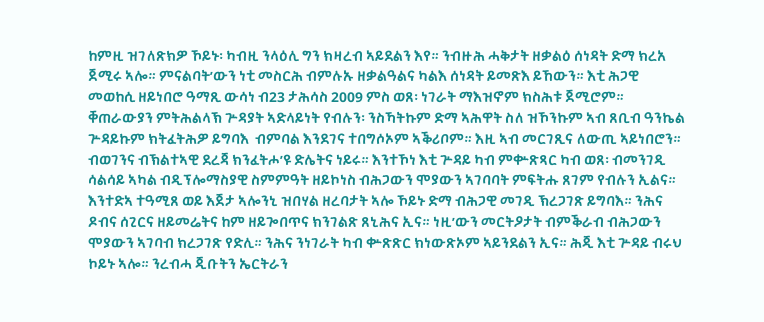ከምዚ ዝገለጽክዎ ኾይኑ፡ ካብዚ ንላዕሊ ግን ክዛረብ ኣይደልን እየ። ንብዙሕ ሓቅታት ዘቃልዕ ሰነዳት ድማ ክረአ ጀሚሩ ኣሎ። ምናልባት’ውን ነቲ መስርሕ ብምሉኡ ዘቃልዓልና ካልእ ሰነዳት ይመጽእ ይኸውን። እቲ ሕጋዊ መወከሲ ዘይነበሮ ዓማጺ ውሳነ ብ23 ታሕሳስ 2009 ምስ ወጸ፡ ነገራት ማእዝኖም ክስሕቱ ጀሚሮም። ቐጠራውያን ምትሕልላኽ ጕዳያት ኣድላይነት የብሉን፡ ንስኻትኩም ድማ ኣሕዋት ስለ ዝኾንኩም ኣብ ጸቢብ ዓንኬል ጕዳይኩም ክትፈትሕዎ ይግባእ  ብምባል እንደገና ተበግሶኦም ኣቕሪቦም። እዚ ኣብ መርገጺና ለውጢ ኣይነበሮን። ብወገንና ብኽልተኣዊ ደረጃ ክንፈትሖ’ዩ ድሌትና ነይሩ። እንተኾነ እቲ ጕዳይ ካብ ምቍጽጻር ካብ ወጸ፡ ብመንገዲ ሳልሳይ ኣካል ብዲፕሎማስያዊ ስምምዓት ዘይኮነስ ብሕጋውን ሞያውን ኣገባባት ምፍትሑ ጸገም የብሉን ኢልና። እንተድኣ ተዓሚጸ ወይ እጀታ ኣሎንኒ ዝበሃል ዘረባታት ኣሎ ኾይኑ ድማ ብሕጋዊ መገዲ ኽረጋገጽ ይግባእ። ንሕና ዶብና ሰጊርና ዘይመሬትና ከም ዘይጐበጥና ክንገልጽ ጸኒሕና ኢና። ነዚ’ውን መርትዖታት ብምቕራብ ብሕጋውን ሞያውን ኣገባብ ክረጋገጽ የድሊ። ንሕና ንነገራት ካብ ቍጽጽር ክነውጽኦም ኣይንደልን ኢና። ሕጂ እቲ ጕዳይ ብሩህ ኮይኑ ኣሎ። ንረብሓ ጂቡትን ኤርትራን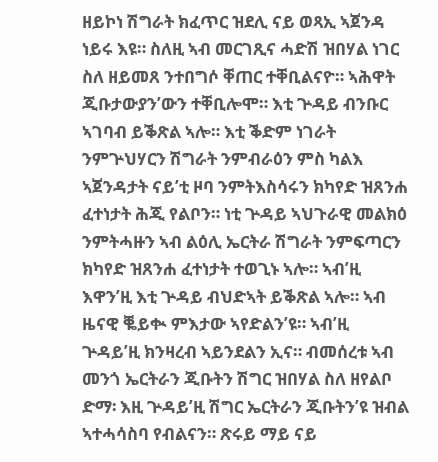ዘይኮነ ሽግራት ክፈጥር ዝደሊ ናይ ወጻኢ ኣጀንዳ ነይሩ እዩ። ስለዚ ኣብ መርገጺና ሓድሽ ዝበሃል ነገር ስለ ዘይመጸ ንተበግሶ ቐጠር ተቐቢልናዮ። ኣሕዋት ጂቡታውያን’ውን ተቐቢሎሞ። እቲ ጕዳይ ብንቡር ኣገባብ ይቕጽል ኣሎ። እቲ ቕድም ነገራት ንምጕህሃርን ሽግራት ንምብራዕን ምስ ካልእ ኣጀንዳታት ናይ’ቲ ዞባ ንምትእስሳሩን ክካየድ ዝጸንሐ ፈተነታት ሕጂ የልቦን። ነቲ ጕዳይ ኣህጉራዊ መልክዕ ንምትሓዙን ኣብ ልዕሊ ኤርትራ ሽግራት ንምፍጣርን ክካየድ ዝጸንሐ ፈተነታት ተወጊኑ ኣሎ። ኣብ’ዚ እዋን’ዚ እቲ ጕዳይ ብህድኣት ይቕጽል ኣሎ። ኣብ ዜናዊ ቘይቊ ምእታው ኣየድልን’ዩ። ኣብ’ዚ ጕዳይ’ዚ ክንዛረብ ኣይንደልን ኢና። ብመሰረቱ ኣብ መንጎ ኤርትራን ጂቡትን ሽግር ዝበሃል ስለ ዘየልቦ ድማ፡ እዚ ጕዳይ’ዚ ሽግር ኤርትራን ጂቡትን’ዩ ዝብል ኣተሓሳስባ የብልናን። ጽሩይ ማይ ናይ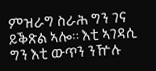ምዝራግ ስራሕ ግን ገና ይቕጽል ኣሎ። እቲ ኣገዳሲ ግን እቲ ውጥን ንዅሉ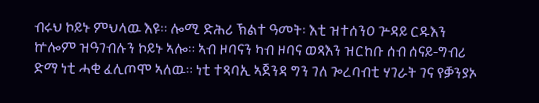ብሩህ ኮይኑ ምህላዉ እዩ። ሎሚ ድሕሪ ኽልተ ዓመት፡ እቲ ዝተሰንዐ ጕዳይ ርዱእን ኵሎም ዝዓገብሉን ኮይኑ ኣሎ። ኣብ ዞባናን ካብ ዞባና ወጻእን ዝርከቡ ሰብ ሰናይ-ግብሪ ድማ ነቲ ሓቂ ፈሊጦሞ ኣለዉ። ነቲ ተጻባኢ ኣጀንዳ ግን ገለ ጐረባብቲ ሃገራት ገና የቓንያኦ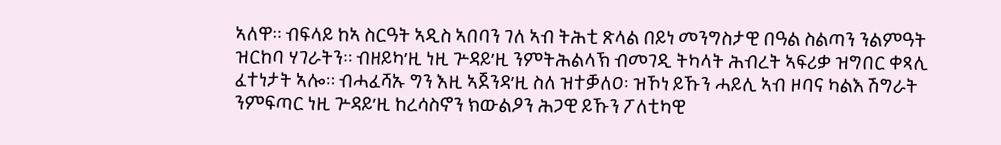ኣለዋ። ብፍላይ ከኣ ስርዓት ኣዲስ ኣበባን ገለ ኣብ ትሕቲ ጽላል በይነ መንግስታዊ በዓል ስልጣን ንልምዓት  ዝርከባ ሃገራትን። ብዘይካ’ዚ ነዚ ጕዳይ’ዚ ንምትሕልላኽ ብመገዲ ትካላት ሕብረት ኣፍሪቃ ዝግበር ቀጻሊ ፈተነታት ኣሎ። ብሓፈሻኡ ግን እዚ ኣጀንዳ’ዚ ስለ ዝተቓለዐ፡ ዝኾነ ይኹን ሓይሊ ኣብ ዞባና ካልእ ሽግራት ንምፍጣር ነዚ ጕዳይ’ዚ ከረሳስኖን ክውልዖን ሕጋዊ ይኹን ፖለቲካዊ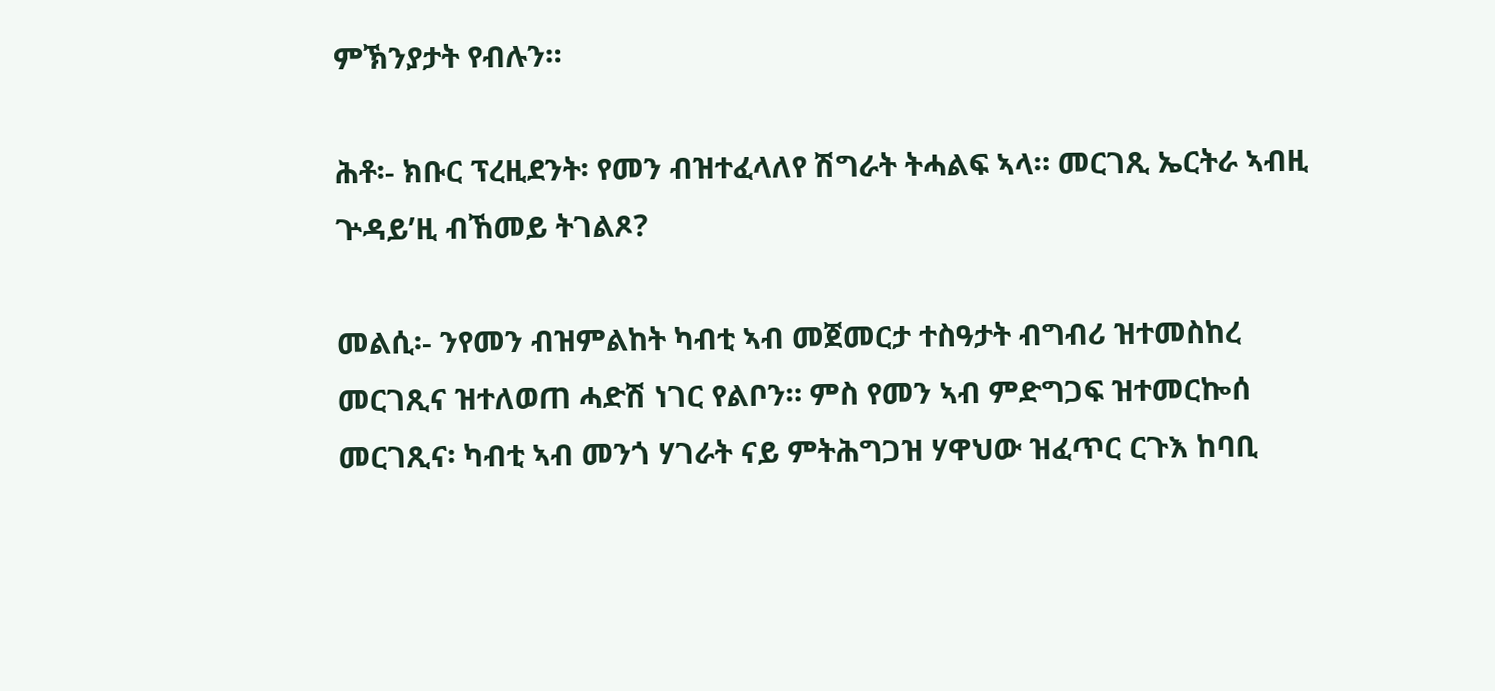ምኽንያታት የብሉን።

ሕቶ፡- ክቡር ፕረዚደንት፡ የመን ብዝተፈላለየ ሽግራት ትሓልፍ ኣላ። መርገጺ ኤርትራ ኣብዚ ጕዳይ’ዚ ብኸመይ ትገልጾ?

መልሲ፡- ንየመን ብዝምልከት ካብቲ ኣብ መጀመርታ ተስዓታት ብግብሪ ዝተመስከረ መርገጺና ዝተለወጠ ሓድሽ ነገር የልቦን። ምስ የመን ኣብ ምድግጋፍ ዝተመርኰሰ መርገጺና፡ ካብቲ ኣብ መንጎ ሃገራት ናይ ምትሕግጋዝ ሃዋህው ዝፈጥር ርጉእ ከባቢ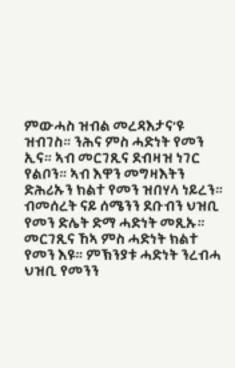ምውሓስ ዝብል መረዳእታና’ዩ ዝብገስ። ንሕና ምስ ሓድነት የመን ኢና። ኣብ መርገጺና ደብዛዝ ነገር የልቦን። ኣብ እዋን መግዛእትን ድሕሪኡን ክልተ የመን ዝበሃላ ነይረን። ብመሰረት ናይ ሰሜንን ደቡብን ህዝቢ የመን ድሌት ድማ ሓድነት መጺኡ። መርገጺና ኸኣ ምስ ሓድነት ክልተ የመን እዩ። ምኽንያቱ ሓድነት ንረብሓ ህዝቢ የመንን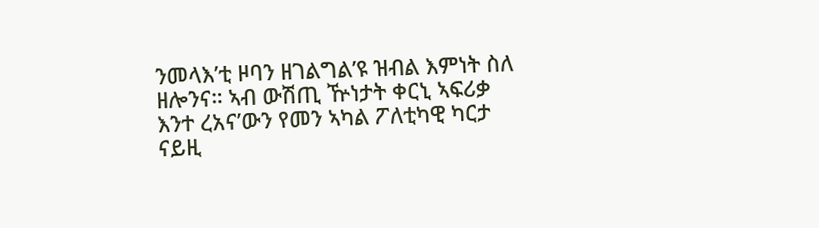ንመላእ’ቲ ዞባን ዘገልግል’ዩ ዝብል እምነት ስለ ዘሎንና። ኣብ ውሽጢ ዅነታት ቀርኒ ኣፍሪቃ እንተ ረአና’ውን የመን ኣካል ፖለቲካዊ ካርታ ናይዚ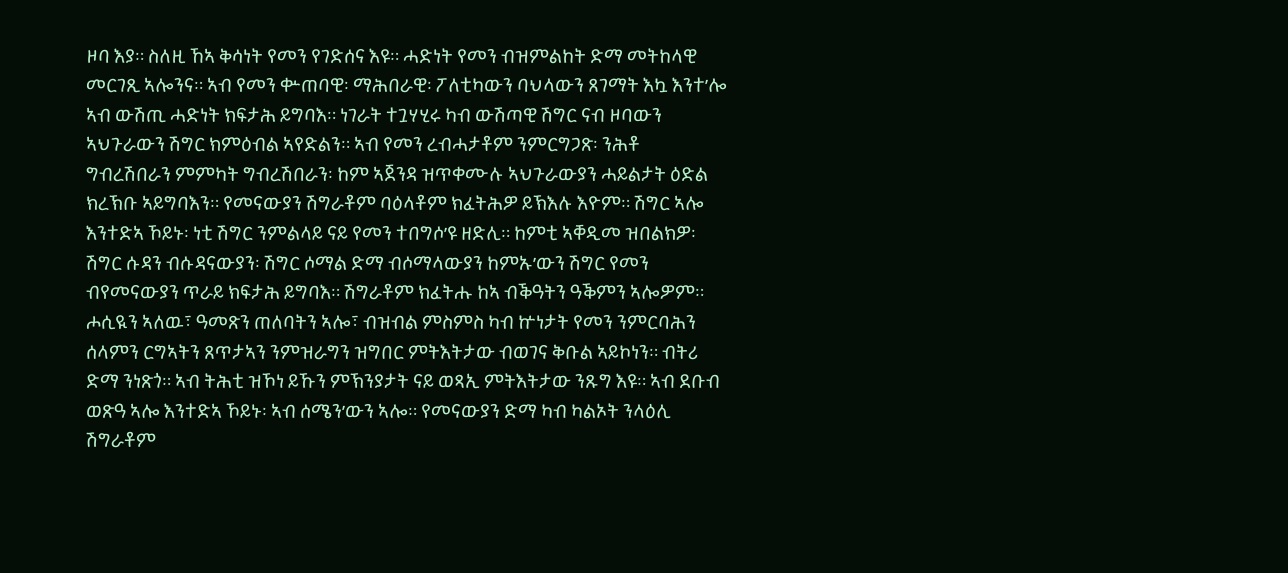ዞባ እያ። ስለዚ ኸኣ ቅሳነት የመን የገድሰና እዩ። ሓድነት የመን ብዝምልከት ድማ መትከላዊ መርገጺ ኣሎንና። ኣብ የመን ቍጠባዊ፡ ማሕበራዊ፡ ፖለቲካውን ባህላውን ጸገማት እኳ እንተ’ሎ ኣብ ውሽጢ ሓድነት ክፍታሕ ይግባእ። ነገራት ተጓሃሂሩ ካብ ውሽጣዊ ሽግር ናብ ዞባውን ኣህጉራውን ሽግር ክምዕብል ኣየድልን። ኣብ የመን ረብሓታቶም ንምርግጋጽ፡ ንሕቶ ግብረሽበራን ምምካት ግብረሽበራን፡ ከም ኣጀንዳ ዝጥቀሙሉ ኣህጉራውያን ሓይልታት ዕድል ክረኽቡ ኣይግባእን። የመናውያን ሽግራቶም ባዕላቶም ክፈትሕዎ ይኽእሉ እዮም። ሽግር ኣሎ እንተድኣ ኾይኑ፡ ነቲ ሽግር ንምልላይ ናይ የመን ተበግሶ’ዩ ዘድሊ። ከምቲ ኣቐዲመ ዝበልክዎ፡ ሽግር ሱዳን ብሱዳናውያን፡ ሽግር ሶማል ድማ ብሶማላውያን ከምኡ’ውን ሽግር የመን ብየመናውያን ጥራይ ክፍታሕ ይግባእ። ሽግራቶም ክፈትሑ ከኣ ብቕዓትን ዓቕምን ኣሎዎም። ሖሲዪን ኣለዉ፣ ዓመጽን ጠለባትን ኣሎ፣ ብዝብል ምስምስ ካብ ኵነታት የመን ንምርባሕን ሰላምን ርግኣትን ጸጥታኣን ንምዝራግን ዝግበር ምትእትታው ብወገና ቅቡል ኣይኮነን። ብትሪ ድማ ንነጽጎ። ኣብ ትሕቲ ዝኾነ ይኹን ምኽንያታት ናይ ወጻኢ ምትእትታው ንጹግ እዩ። ኣብ ደቡብ ወጽዓ ኣሎ እንተድኣ ኾይኑ፡ ኣብ ሰሜን’ውን ኣሎ። የመናውያን ድማ ካብ ካልኦት ንላዕሊ ሽግራቶም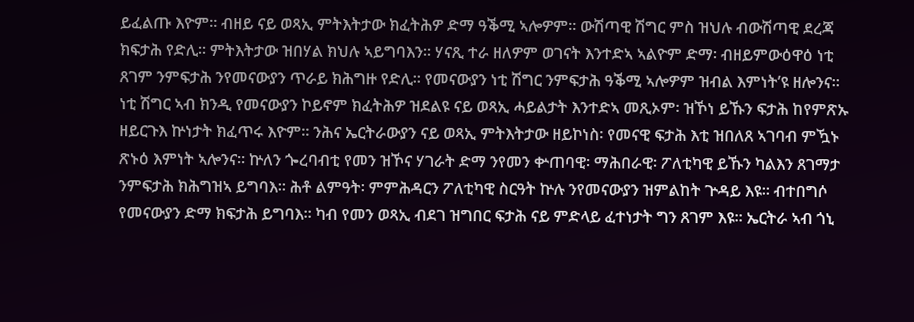ይፈልጡ እዮም። ብዘይ ናይ ወጻኢ ምትእትታው ክፈትሕዎ ድማ ዓቕሚ ኣሎዎም። ውሽጣዊ ሽግር ምስ ዝህሉ ብውሽጣዊ ደረጃ ክፍታሕ የድሊ። ምትእትታው ዝበሃል ክህሉ ኣይግባእን። ሃናጺ ተራ ዘለዎም ወገናት እንተድኣ ኣልዮም ድማ፡ ብዘይምውዕዋዕ ነቲ ጸገም ንምፍታሕ ንየመናውያን ጥራይ ክሕግዙ የድሊ። የመናውያን ነቲ ሽግር ንምፍታሕ ዓቕሚ ኣሎዎም ዝብል እምነት’ዩ ዘሎንና። ነቲ ሽግር ኣብ ክንዲ የመናውያን ኮይኖም ክፈትሕዎ ዝደልዩ ናይ ወጻኢ ሓይልታት እንተድኣ መጺኦም፡ ዝኾነ ይኹን ፍታሕ ከየምጽኡ ዘይርጉእ ኵነታት ክፈጥሩ እዮም። ንሕና ኤርትራውያን ናይ ወጻኢ ምትእትታው ዘይኮነስ፡ የመናዊ ፍታሕ እቲ ዝበለጸ ኣገባብ ምዃኑ ጽኑዕ እምነት ኣሎንና። ኵለን ጐረባብቲ የመን ዝኾና ሃገራት ድማ ንየመን ቍጠባዊ፡ ማሕበራዊ፡ ፖለቲካዊ ይኹን ካልእን ጸገማታ ንምፍታሕ ክሕግዝኣ ይግባእ። ሕቶ ልምዓት፡ ምምሕዳርን ፖለቲካዊ ስርዓት ኵሉ ንየመናውያን ዝምልከት ጕዳይ እዩ። ብተበግሶ የመናውያን ድማ ክፍታሕ ይግባእ። ካብ የመን ወጻኢ ብደገ ዝግበር ፍታሕ ናይ ምድላይ ፈተነታት ግን ጸገም እዩ። ኤርትራ ኣብ ጎኒ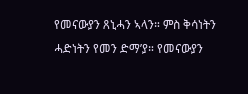የመናውያን ጸኒሓን ኣላን። ምስ ቅሳነትን ሓድነትን የመን ድማ’ያ። የመናውያን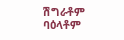ሽግራቶም ባዕላቶም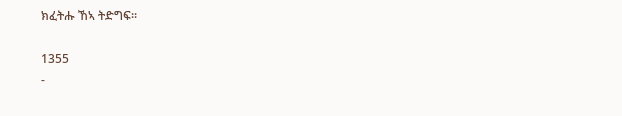ክፈትሑ ኸኣ ትድግፍ።

1355
-